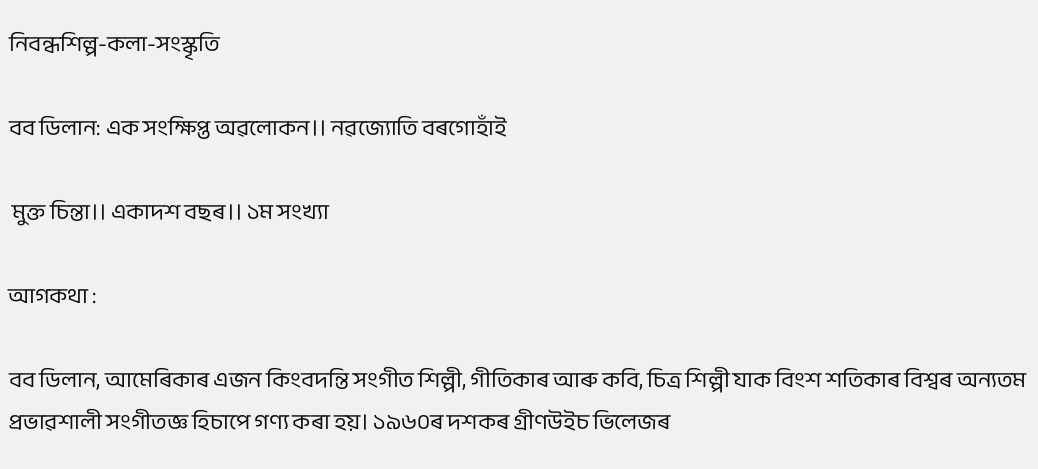নিবন্ধশিল্প-কলা-সংস্কৃতি

বব ডিলান: এক সংক্ষিপ্ত অৱলোকন।। নৱজ্যোতি বৰগোহাঁই

 মুক্ত চিন্তা।। একাদশ বছৰ।। ১ম সংখ্যা

আগকথা :

বব ডিলান, আমেৰিকাৰ এজন কিংবদন্তি সংগীত শিল্পী, গীতিকাৰ আৰু কবি, চিত্ৰ শিল্পী যাক বিংশ শতিকাৰ বিশ্বৰ অন্যতম প্ৰভাৱশালী সংগীতজ্ঞ হিচাপে গণ্য কৰা হয়। ১৯৬০ৰ দশকৰ গ্রীণউইচ ভিলেজৰ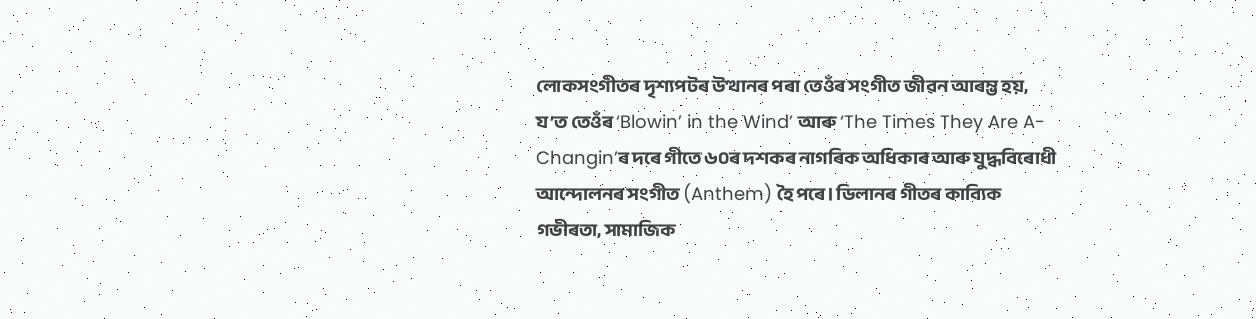লোকসংগীতৰ দৃশ্যপটৰ উত্থানৰ পৰা তেওঁৰ সংগীত জীৱন আৰম্ভ হয়, য’ত তেওঁৰ ‘Blowin’ in the Wind’ আৰু ‘The Times They Are A-Changin’ৰ দৰে গীতে ৬০ৰ দশকৰ নাগৰিক অধিকাৰ আৰু যুদ্ধবিৰোধী আন্দোলনৰ সংগীত (Anthem) হৈ পৰে। ডিলানৰ গীতৰ কাব্যিক গভীৰতা, সামাজিক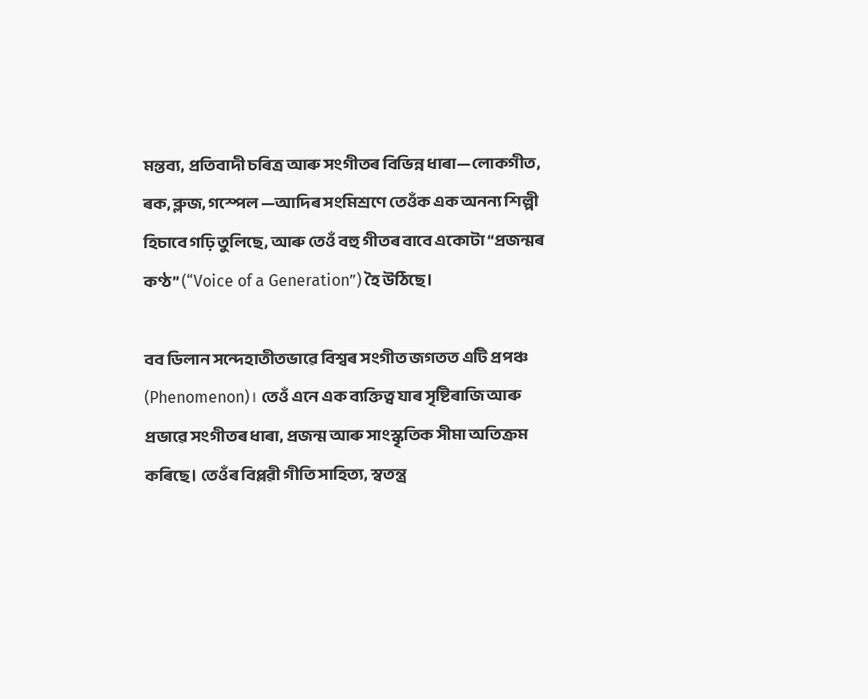মন্তব্য, প্ৰতিবাদী চৰিত্ৰ আৰু সংগীতৰ বিভিন্ন ধাৰা—লোকগীত, ৰক, ব্লুজ, গস্পেল —আদিৰ সংমিশ্ৰণে তেওঁক এক অনন্য শিল্পী হিচাবে গঢ়ি তুলিছে, আৰু তেওঁ বহু গীতৰ বাবে একোটা “প্ৰজন্মৰ কণ্ঠ” (“Voice of a Generation”) হৈ উঠিছে।

বব ডিলান সন্দেহাতীতভাৱে বিশ্বৰ সংগীত জগতত এটি প্ৰপঞ্চ (Phenomenon)। তেওঁ এনে এক ব্যক্তিত্ব যাৰ সৃষ্টিৰাজি আৰু প্ৰভাৱে সংগীতৰ ধাৰা, প্ৰজন্ম আৰু সাংস্কৃতিক সীমা অতিক্ৰম কৰিছে। তেওঁৰ বিপ্লৱী গীতি সাহিত্য, স্বতন্ত্ৰ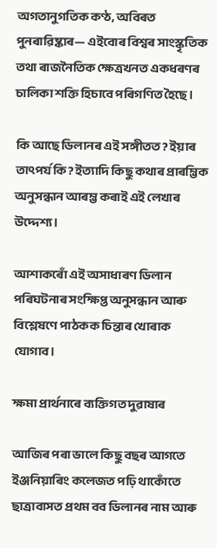অগতানুগতিক কণ্ঠ, অবিৰত পুনৰাৱিষ্কাৰ— এইবোৰ বিশ্বৰ সাংস্কৃতিক তথা ৰাজনৈতিক ক্ষেত্ৰখনত একধৰণৰ চালিকা শক্তি হিচাবে পৰিগণিত হৈছে।

কি আছে ডিলানৰ এই সঙ্গীতত? ইয়াৰ তাৎপৰ্য কি? ইত্যাদি কিছু কথাৰ প্ৰাৰম্ভিক অনুসন্ধান আৰম্ভ কৰাই এই লেখাৰ উদ্দেশ্য।

আশাকৰোঁ এই অসাধাৰণ ডিলান পৰিঘটনাৰ সংক্ষিপ্ত অনুসন্ধান আৰু বিশ্লেষণে পাঠকক চিন্তাৰ খোৰাক যোগাব।

ক্ষমা প্ৰাৰ্থনাৰে ব্যক্তিগত দুৱাষাৰ

আজিৰ পৰা ভালে কিছু বছৰ আগতে ইঞ্জনিয়াৰিং কলেজত পঢ়ি থাকোঁতে ছাত্ৰাবাসত প্ৰথম বব ডিলানৰ নাম আৰু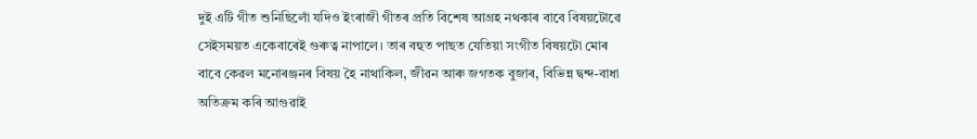দুই এটি গীত শুনিছিলোঁ যদিও ইংৰাজী গীতৰ প্ৰতি বিশেষ আগ্ৰহ নথকাৰ বাবে বিষয়টোৱে সেইসময়ত একেবাৰেই গুৰুত্ব নাপালে। তাৰ বহুত পাছত যেতিয়া সংগীত বিষয়টো মোৰ বাবে কেৱল মনোৰঞ্জনৰ বিষয় হৈ নাথাকিল, জীৱন আৰু জগতক বুজাৰ, বিভিন্ন দ্বন্দ-বাধা অতিক্ৰম কৰি আগুৱাই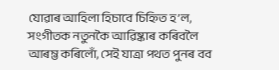যোৱাৰ আহিলা হিচাবে চিহ্নিত হ’ল, সংগীতক নতুনকৈ আৱিষ্কাৰ কৰিবলৈ আৰম্ভ কৰিলোঁ, সেই যাত্ৰা পথত পুনৰ বব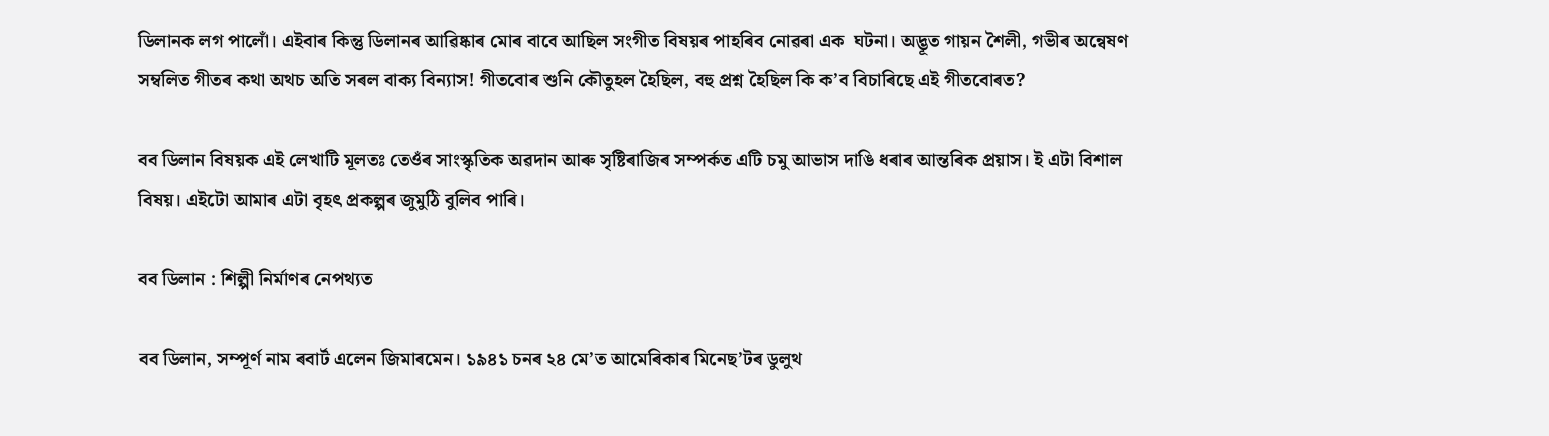ডিলানক লগ পালোঁ। এইবাৰ কিন্তু ডিলানৰ আৱিষ্কাৰ মোৰ বাবে আছিল সংগীত বিষয়ৰ পাহৰিব নোৱৰা এক  ঘটনা। অদ্ভূত গায়ন শৈলী, গভীৰ অন্বেষণ সম্বলিত গীতৰ কথা অথচ অতি সৰল বাক্য বিন্যাস! গীতবোৰ শুনি কৌতুহল হৈছিল, বহু প্ৰশ্ন হৈছিল কি ক’ব বিচাৰিছে এই গীতবোৰত?

বব ডিলান বিষয়ক এই লেখাটি মূলতঃ তেওঁৰ সাংস্কৃতিক অৱদান আৰু সৃষ্টিৰাজিৰ সম্পৰ্কত এটি চমু আভাস দাঙি ধৰাৰ আন্তৰিক প্ৰয়াস। ই এটা বিশাল বিষয়। এইটো আমাৰ এটা বৃহৎ প্ৰকল্পৰ জুমুঠি বুলিব পাৰি।

বব ডিলান : শিল্পী নিৰ্মাণৰ নেপথ্যত

বব ডিলান, সম্পূৰ্ণ নাম ৰবাৰ্ট এলেন জিমাৰমেন। ১৯৪১ চনৰ ২৪ মে’ত আমেৰিকাৰ মিনেছ’টৰ ডুলুথ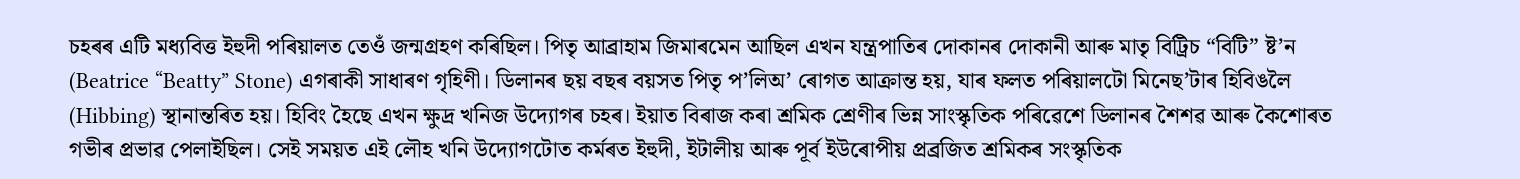চহৰৰ এটি মধ্যবিত্ত ইহুদী পৰিয়ালত তেওঁ জন্মগ্ৰহণ কৰিছিল। পিতৃ আব্ৰাহাম জিমাৰমেন আছিল এখন যন্ত্ৰপাতিৰ দোকানৰ দোকানী আৰু মাতৃ বিট্ৰিচ “বিটি” ষ্ট’ন (Beatrice “Beatty” Stone) এগৰাকী সাধাৰণ গৃহিণী। ডিলানৰ ছয় বছৰ বয়সত পিতৃ প’লিঅ’ ৰোগত আক্ৰান্ত হয়, যাৰ ফলত পৰিয়ালটো মিনেছ’টাৰ হিবিঙলৈ (Hibbing) স্থানান্তৰিত হয়। হিবিং হৈছে এখন ক্ষুদ্ৰ খনিজ উদ্যোগৰ চহৰ। ইয়াত বিৰাজ কৰা শ্ৰমিক শ্ৰেণীৰ ভিন্ন সাংস্কৃতিক পৰিৱেশে ডিলানৰ শৈশৱ আৰু কৈশোৰত গভীৰ প্ৰভাৱ পেলাইছিল। সেই সময়ত এই লৌহ খনি উদ্যোগটোত কৰ্মৰত ইহুদী, ইটালীয় আৰু পূৰ্ব ইউৰোপীয় প্ৰব্ৰজিত শ্ৰমিকৰ সংস্কৃতিক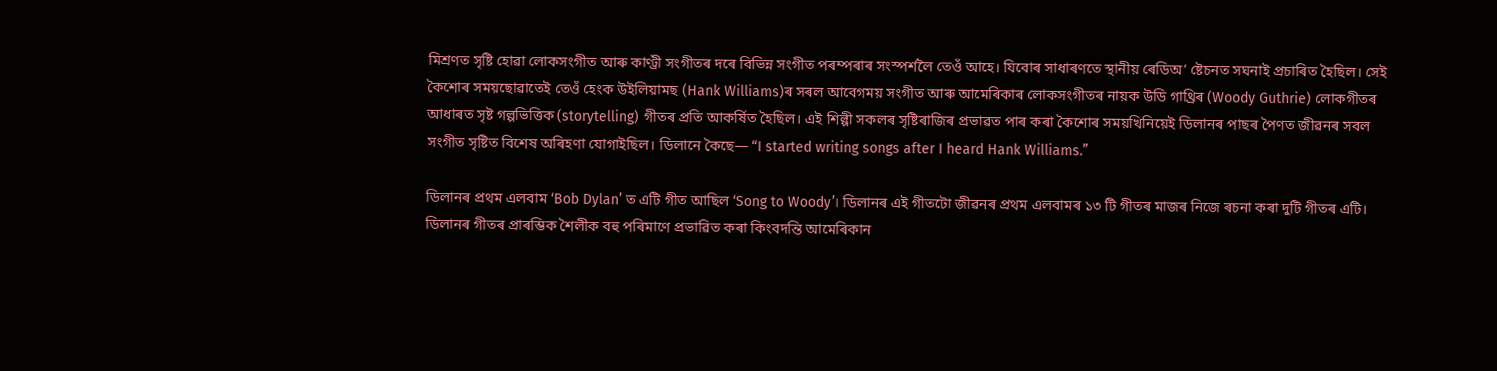মিশ্ৰণত সৃষ্টি হোৱা লোকসংগীত আৰু কাণ্ট্ৰী সংগীতৰ দৰে বিভিন্ন সংগীত পৰম্পৰাৰ সংস্পৰ্শলৈ তেওঁ আহে। যিবোৰ সাধাৰণতে স্থানীয় ৰেডিঅ’ ষ্টেচনত সঘনাই প্ৰচাৰিত হৈছিল। সেই কৈশোৰ সময়ছোৱাতেই তেওঁ হেংক উইলিয়ামছ (Hank Williams)ৰ সৰল আবেগময় সংগীত আৰু আমেৰিকাৰ লোকসংগীতৰ নায়ক উডি গাথ্ৰিৰ (Woody Guthrie) লোকগীতৰ আধাৰত সৃষ্ট গল্পভিত্তিক (storytelling) গীতৰ প্ৰতি আকৰ্ষিত হৈছিল। এই শিল্পী সকলৰ সৃষ্টিৰাজিৰ প্ৰভাৱত পাৰ কৰা কৈশোৰ সময়খিনিয়েই ডিলানৰ পাছৰ পৈণত জীৱনৰ সবল সংগীত সৃষ্টিত বিশেষ অৰিহণা যোগাইছিল। ডিলানে কৈছে— “I started writing songs after I heard Hank Williams.”

ডিলানৰ প্ৰথম এলবাম ‘Bob Dylan’ ত এটি গীত আছিল ‘Song to Woody’। ডিলানৰ এই গীতটো জীৱনৰ প্ৰথম এলবামৰ ১৩ টি গীতৰ মাজৰ নিজে ৰচনা কৰা দুটি গীতৰ এটি। ডিলানৰ গীতৰ প্ৰাৰম্ভিক শৈলীক বহু পৰিমাণে প্ৰভাৱিত কৰা কিংবদন্তি আমেৰিকান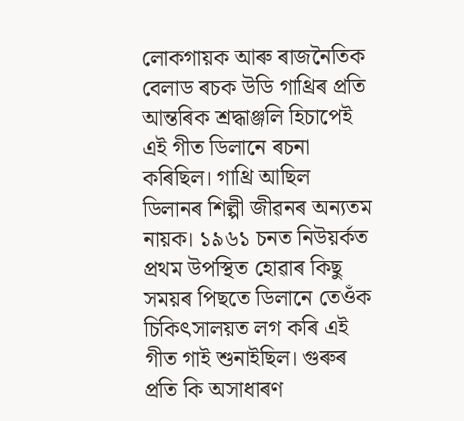লোকগায়ক আৰু ৰাজনৈতিক বেলাড ৰচক উডি গাথ্ৰিৰ প্ৰতি আন্তৰিক শ্ৰদ্ধাঞ্জলি হিচাপেই এই গীত ডিলানে ৰচনা কৰিছিল। গাথ্ৰি আছিল ডিলানৰ শিল্পী জীৱনৰ অন্যতম নায়ক। ১৯৬১ চনত নিউয়ৰ্কত প্ৰথম উপস্থিত হোৱাৰ কিছু সময়ৰ পিছতে ডিলানে তেওঁক চিকিৎসালয়ত লগ কৰি এই গীত গাই শুনাইছিল। গুৰুৰ প্ৰতি কি অসাধাৰণ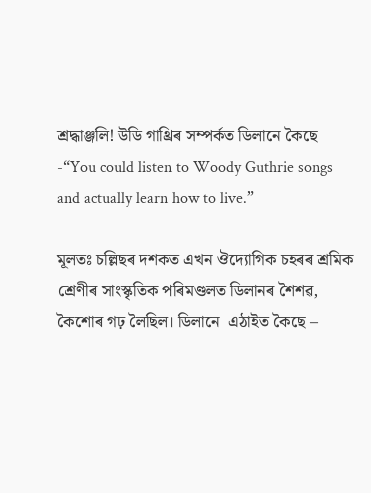শ্ৰদ্ধাঞ্জলি! উডি গাথ্ৰিৰ সম্পৰ্কত ডিলানে কৈছে -“You could listen to Woody Guthrie songs and actually learn how to live.”

মূলতঃ চল্লিছৰ দশকত এখন ঔদ্যোগিক চহৰৰ শ্ৰমিক শ্ৰেণীৰ সাংস্কৃতিক পৰিমণ্ডলত ডিলানৰ শৈশৱ, কৈশোৰ গঢ় লৈছিল। ডিলানে  এঠাইত কৈছে –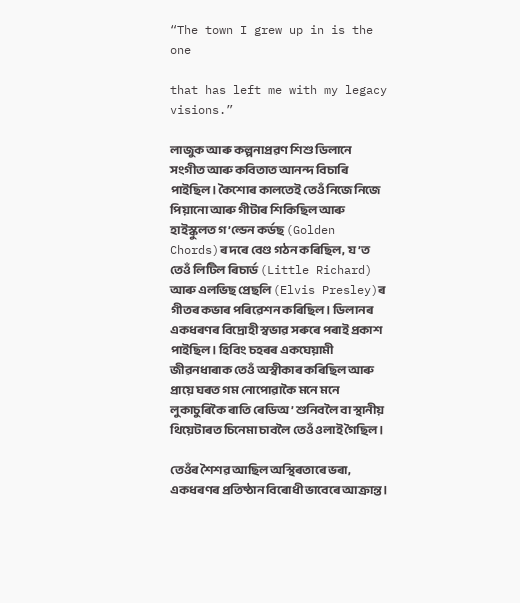“The town I grew up in is the one

that has left me with my legacy visions.”

লাজুক আৰু কল্পনাপ্ৰৱণ শিশু ডিলানে সংগীত আৰু কবিতাত আনন্দ বিচাৰি পাইছিল। কৈশোৰ কালতেই তেওঁ নিজে নিজে পিয়ানো আৰু গীটাৰ শিকিছিল আৰু হাইস্কুলত গ’ল্ডেন কৰ্ডছ (Golden Chords)ৰ দৰে বেণ্ড গঠন কৰিছিল, য’ত তেওঁ লিটিল ৰিচাৰ্ড (Little Richard) আৰু এলভিছ প্ৰেছলি (Elvis Presley)ৰ গীতৰ কভাৰ পৰিৱেশন কৰিছিল। ডিলানৰ একধৰণৰ বিদ্ৰোহী স্বভাৱ সৰুৰে পৰাই প্ৰকাশ পাইছিল। হিবিং চহৰৰ একঘেয়ামী জীৱনধাৰাক তেওঁ অস্বীকাৰ কৰিছিল আৰু প্ৰায়ে ঘৰত গম নোপোৱাকৈ মনে মনে লুকাচুৰিকৈ ৰাতি ৰেডিঅ’ শুনিবলৈ বা স্থানীয় থিয়েটাৰত চিনেমা চাবলৈ তেওঁ ওলাই গৈছিল।

তেওঁৰ শৈশৱ আছিল অস্থিৰতাৰে ভৰা, একধৰণৰ প্ৰতিষ্ঠান বিৰোধী ভাবেৰে আক্ৰান্ত।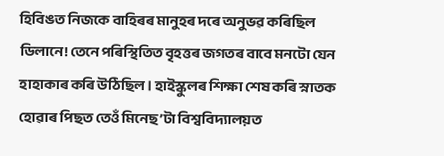হিবিঙত নিজকে বাহিৰৰ মানুহৰ দৰে অনুভৱ কৰিছিল ডিলানে! তেনে পৰিস্থিতিত বৃহত্তৰ জগতৰ বাবে মনটো যেন হাহাকাৰ কৰি উঠিছিল। হাইস্কুলৰ শিক্ষা শেষ কৰি স্নাতক হোৱাৰ পিছত তেওঁ মিনেছ’টা বিশ্ববিদ্যালয়ত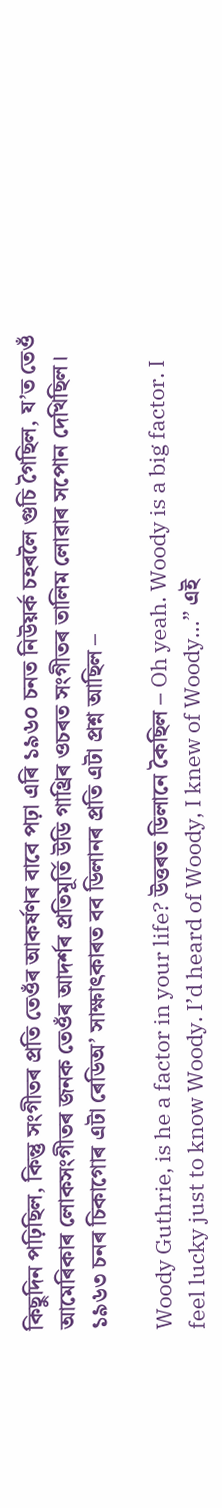কিছুদিন পঢ়িছিল, কিন্তু সংগীতৰ প্ৰতি তেওঁৰ আকৰ্ষণৰ বাবে পঢ়া এৰি ১৯৬০ চনত নিউয়ৰ্ক চহৰলৈ গুচি গৈছিল, য’ত তেওঁ আমেৰিকাৰ লোকসংগীতৰ জনক তেওঁৰ আদৰ্শৰ প্ৰতিমূৰ্তি উডি গাথ্ৰিৰ ওচৰত সংগীতৰ তালিম লোৱাৰ সপোন দেখিছিল। ১৯৬৩ চনৰ চিকাগোৰ এটা ৰেডিঅ’ সাক্ষাৎকাৰত বব ডিলানৰ প্ৰতি এটা প্ৰশ্ন আছিল –

Woody Guthrie, is he a factor in your life? উত্তৰত ডিলানে কৈছিল – Oh yeah. Woody is a big factor. I feel lucky just to know Woody. I’d heard of Woody, I knew of Woody…” এই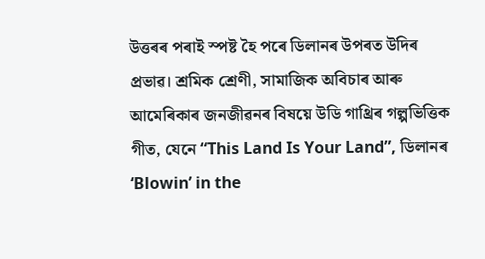উত্তৰৰ পৰাই স্পষ্ট হৈ পৰে ডিলানৰ উপৰত উদিৰ প্ৰভাৱ। শ্ৰমিক শ্ৰেণী, সামাজিক অবিচাৰ আৰু আমেৰিকাৰ জনজীৱনৰ বিষয়ে উডি গাথ্ৰিৰ গল্পভিত্তিক গীত, যেনে “This Land Is Your Land”, ডিলানৰ ‘Blowin’ in the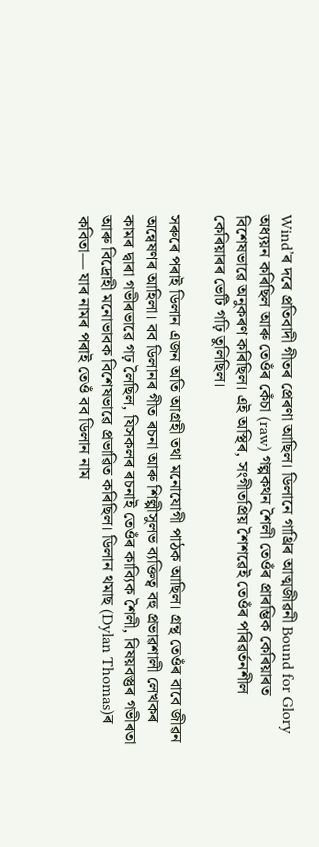Wind’ৰ দৰে প্ৰতিবাদী গীতৰ প্ৰেৰণা আছিল। ডিলানে গাথ্ৰিৰ আত্মজীৱনী Bound for Glory অধ্যয়ন কৰিছিল আৰু তেওঁৰ কেঁচা (raw) গল্পকথন শৈলী তেওঁৰ প্ৰাৰম্ভিক কেৰিয়াৰত বিশেষভাৱে অনুকৰণ কৰিছিল। এই অস্থিৰ, সংগীতপ্ৰিয় শৈশৱেই তেওঁৰ পৰিৱৰ্তনশীল কেৰিয়াৰৰ ভেটি গঢ়ি তুলিছিল।

সৰুৰে পৰাই ডিলান এজন অতি আগ্ৰহী তথা মনোযোগী পাঠক আছিল। গ্ৰন্থ তেওঁৰ বাবে জীৱন অন্বেষণৰ আহিলা। বব ডিলানৰ গীত ৰচনা আৰু শিল্পীসুলভ ব্যক্তিত্ব বহু প্ৰভাৱশালী লেখকৰ কামৰ দ্বাৰা গভীৰভাৱে গঢ় লৈছিল, যিসকলৰ ৰচনাই তেওঁৰ কাব্যিক শৈলী, বিষয়বস্তুৰ গভীৰতা আৰু বিদ্ৰোহী মনোভাবক বিশেষভাৱে প্ৰভাৱিত কৰিছিল। ডিলান থমাছ (Dylan Thomas)ৰ কবিতা— যাৰ নামৰ পৰাই তেওঁ বব ডিলান নাম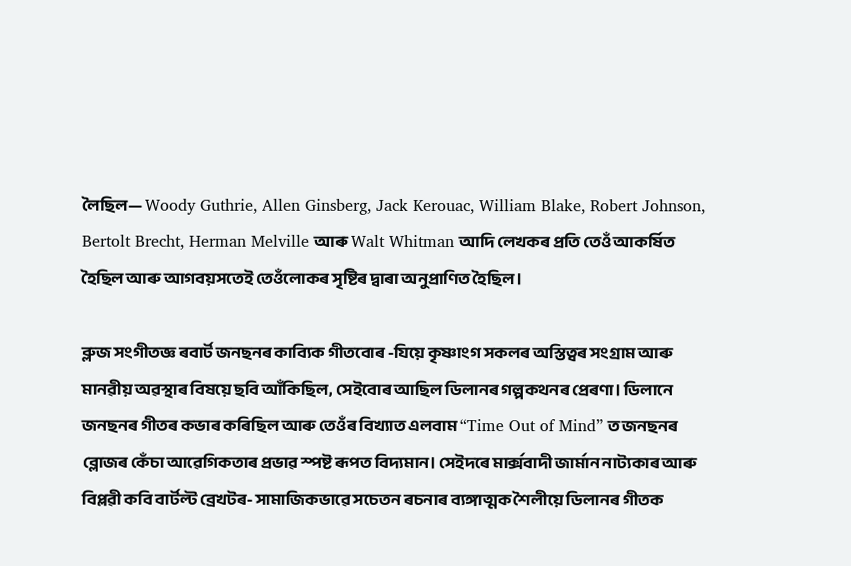লৈছিল— Woody Guthrie, Allen Ginsberg, Jack Kerouac, William Blake, Robert Johnson, Bertolt Brecht, Herman Melville আৰু Walt Whitman আদি লেখকৰ প্ৰতি তেওঁ আকৰ্ষিত হৈছিল আৰু আগবয়সতেই তেওঁলোকৰ সৃষ্টিৰ দ্বাৰা অনুপ্ৰাণিত হৈছিল।

ব্লুজ সংগীতজ্ঞ ৰবাৰ্ট জনছনৰ কাব্যিক গীতবোৰ -যিয়ে কৃষ্ণাংগ সকলৰ অস্তিত্বৰ সংগ্ৰাম আৰু মানৱীয় অৱস্থাৰ বিষয়ে ছবি আঁকিছিল, সেইবোৰ আছিল ডিলানৰ গল্পকথনৰ প্ৰেৰণা। ডিলানে জনছনৰ গীতৰ কভাৰ কৰিছিল আৰু তেওঁৰ বিখ্যাত এলবাম “Time Out of Mind” ত জনছনৰ ব্লোজৰ কেঁচা আৱেগিকতাৰ প্ৰভাৱ স্পষ্ট ৰূপত বিদ্যমান। সেইদৰে মাৰ্ক্সবাদী জাৰ্মান নাট্যকাৰ আৰু বিপ্লৱী কবি বাৰ্টল্ট ব্ৰেখটৰ- সামাজিকভাৱে সচেতন ৰচনাৰ ব্যঙ্গাত্মক শৈলীয়ে ডিলানৰ গীতক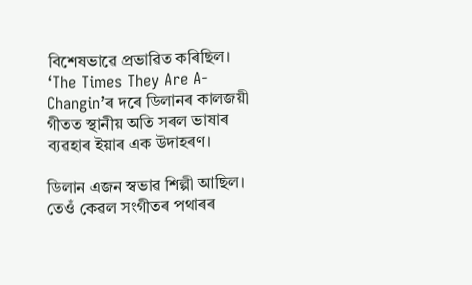বিশেষভাৱে প্ৰভাৱিত কৰিছিল।  ‘The Times They Are A-Changin’ৰ দৰে ডিলানৰ কালজয়ী গীতত স্থানীয় অতি সৰল ভাষাৰ ব্যৱহাৰ ইয়াৰ এক উদাহৰণ।

ডিলান এজন স্বভাৱ শিল্পী আছিল। তেওঁ কেৱল সংগীতৰ পথাৰৰ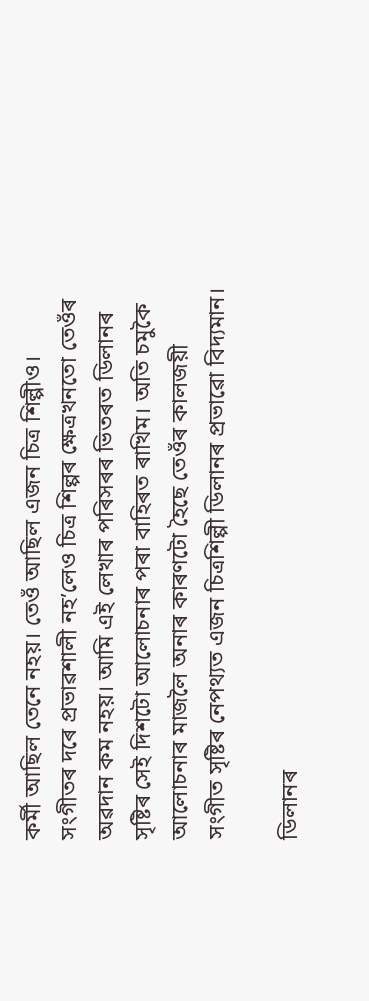কৰ্মী আছিল তেনে নহয়। তেওঁ আছিল এজন চিত্ৰ শিল্পীও। সংগীতৰ দৰে প্ৰভাৱশালী নহ’লেও চিত্ৰ শিল্পৰ ক্ষেত্ৰখনতো তেওঁৰ অৱদান কম নহয়। আমি এই লেখাৰ পৰিসৰৰ ভিতৰত ডিলানৰ সৃষ্টিৰ সেই দিশটো আলোচনাৰ পৰা বাহিৰত ৰাখিম। অতি চমুকৈ আলোচনাৰ মাজলৈ অনাৰ কাৰণটো হৈছে তেওঁৰ কালজয়ী সংগীত সৃষ্টিৰ নেপথ্যত এজন চিত্ৰশিল্পী ডিলানৰ প্ৰভাৱো বিদ্যমান।

ডিলানৰ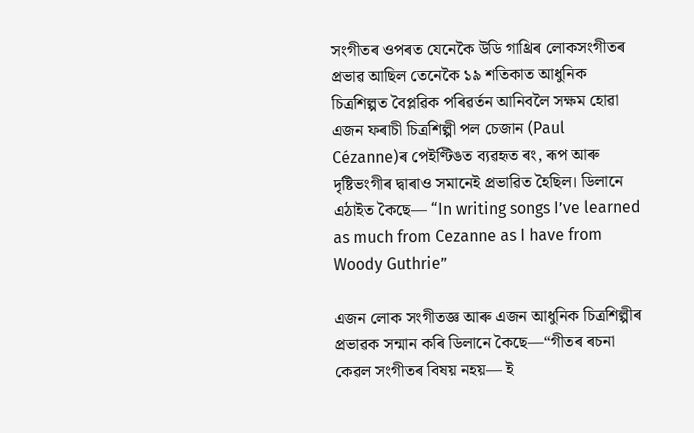সংগীতৰ ওপৰত যেনেকৈ উডি গাথ্ৰিৰ লোকসংগীতৰ প্ৰভাৱ আছিল তেনেকৈ ১৯ শতিকাত আধুনিক চিত্ৰশিল্পত বৈপ্লৱিক পৰিৱৰ্তন আনিবলৈ সক্ষম হোৱা এজন ফৰাচী চিত্ৰশিল্পী পল চেজান (Paul Cézanne)ৰ পেইণ্টিঙত ব্যৱহৃত ৰং, ৰূপ আৰু দৃষ্টিভংগীৰ দ্বাৰাও সমানেই প্ৰভাৱিত হৈছিল। ডিলানে এঠাইত কৈছে— “In writing songs I’ve learned as much from Cezanne as I have from Woody Guthrie”

এজন লোক সংগীতজ্ঞ আৰু এজন আধুনিক চিত্ৰশিল্পীৰ প্ৰভাৱক সন্মান কৰি ডিলানে কৈছে—“গীতৰ ৰচনা কেৱল সংগীতৰ বিষয় নহয়— ই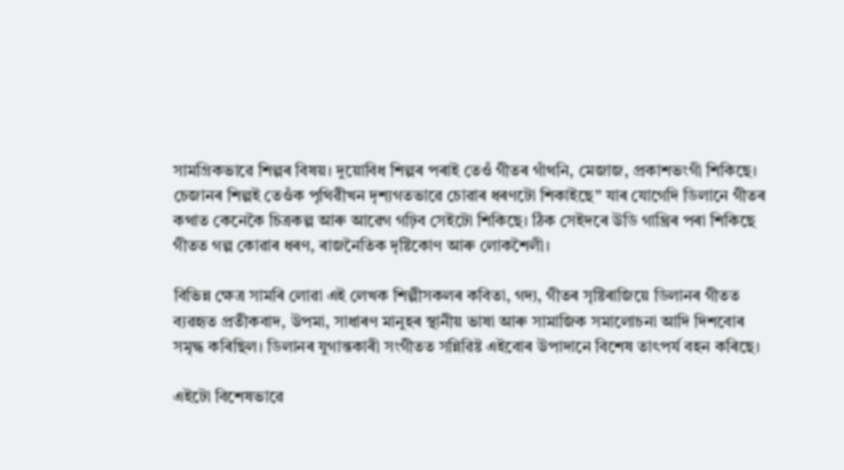সামগ্ৰিকভাৱে শিল্পৰ বিষয়। দুয়োবিধ শিল্পৰ পৰাই তেওঁ গীতৰ গাঁথনি, মেজাজ, প্ৰকাশভংগী শিকিছে। চেজানৰ শিল্পই তেওঁক পৃথিৱীখন দৃশ্যগতভাৱে চোৱাৰ ধৰণটো শিকাইছে” যাৰ যোগেদি ডিলানে গীতৰ কথাত কেনেকৈ চিত্ৰকল্প আৰু আৱেগ গঢ়িব সেইটো শিকিছে। ঠিক সেইদৰে উডি গাথ্ৰিৰ পৰা শিকিছে গীতত গল্প কোৱাৰ ধৰণ, ৰাজনৈতিক দৃষ্টিকোণ আৰু লোকশৈলী।

বিভিন্ন ক্ষেত্ৰ সামৰি লোৱা এই লেখক শিল্পীসকলৰ কবিতা, গদ্য, গীতৰ সৃষ্টিৰাজিয়ে ডিলানৰ গীতত ব্যৱহৃত প্ৰতীকবাদ, উপমা, সাধাৰণ মানুহৰ স্থানীয় ভাষা আৰু সামাজিক সমালোচনা আদি দিশবোৰ সমৃদ্ধ কৰিছিল। ডিলানৰ যুগান্তকাৰী সংগীতত সন্নিৱিষ্ট এইবোৰ উপাদানে বিশেষ তাৎপৰ্য বহন কৰিছে।

এইটো বিশেষভাৱে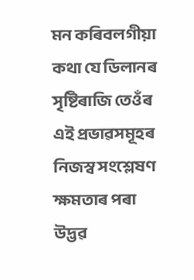মন কৰিবলগীয়া কথা যে ডিলানৰ সৃষ্টিৰাজি তেওঁৰ এই প্ৰভাৱসমূহৰ নিজস্ব সংশ্লেষণ ক্ষমতাৰ পৰা উদ্ভৱ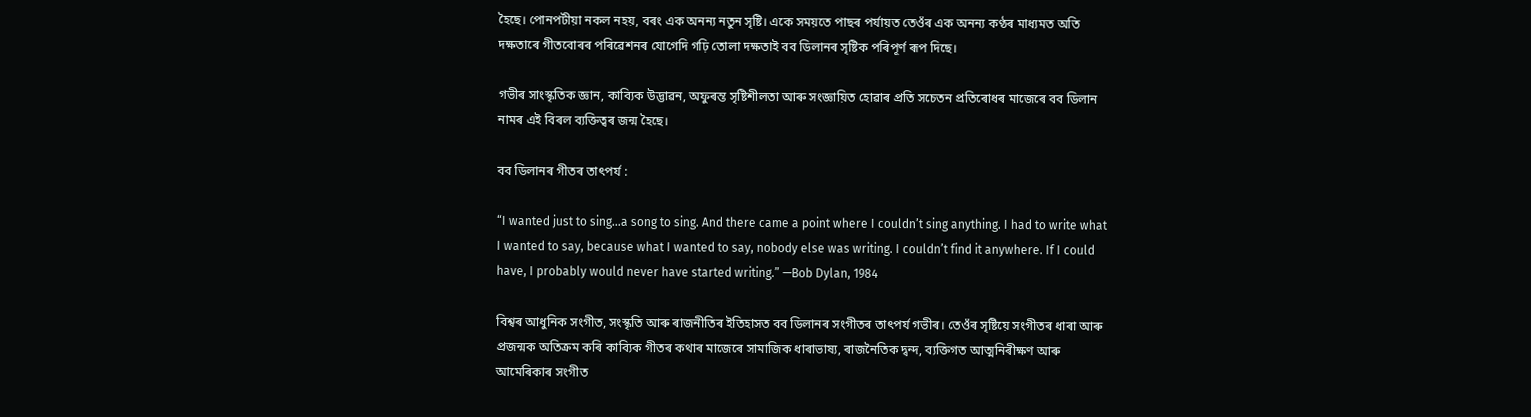হৈছে। পোনপটীয়া নকল নহয়, বৰং এক অনন্য নতুন সৃষ্টি। একে সময়তে পাছৰ পৰ্যায়ত তেওঁৰ এক অনন্য কণ্ঠৰ মাধ্যমত অতি দক্ষতাৰে গীতবোৰৰ পৰিৱেশনৰ যোগেদি গঢ়ি তোলা দক্ষতাই বব ডিলানৰ সৃষ্টিক পৰিপূৰ্ণ ৰূপ দিছে।

গভীৰ সাংস্কৃতিক জ্ঞান, কাব্যিক উদ্ভাৱন, অফুৰন্ত সৃষ্টিশীলতা আৰু সংজ্ঞায়িত হোৱাৰ প্ৰতি সচেতন প্ৰতিৰোধৰ মাজেৰে বব ডিলান নামৰ এই বিৰল ব্যক্তিত্বৰ জন্ম হৈছে।

বব ডিলানৰ গীতৰ তাৎপৰ্য :

“I wanted just to sing…a song to sing. And there came a point where I couldn’t sing anything. I had to write what I wanted to say, because what I wanted to say, nobody else was writing. I couldn’t find it anywhere. If I could have, I probably would never have started writing.” —Bob Dylan, 1984

বিশ্বৰ আধুনিক সংগীত, সংস্কৃতি আৰু ৰাজনীতিৰ ইতিহাসত বব ডিলানৰ সংগীতৰ তাৎপৰ্য গভীৰ। তেওঁৰ সৃষ্টিয়ে সংগীতৰ ধাৰা আৰু প্ৰজন্মক অতিক্ৰম কৰি কাব্যিক গীতৰ কথাৰ মাজেৰে সামাজিক ধাৰাভাষ্য, ৰাজনৈতিক দ্বন্দ, ব্যক্তিগত আত্মনিৰীক্ষণ আৰু আমেৰিকাৰ সংগীত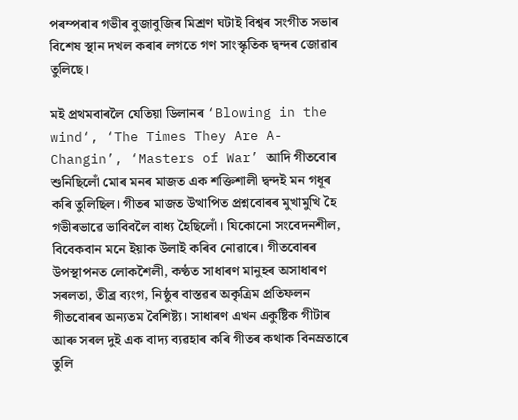পৰম্পৰাৰ গভীৰ বুজাবুজিৰ মিশ্ৰণ ঘটাই বিশ্বৰ সংগীত সভাৰ বিশেষ স্থান দখল কৰাৰ লগতে গণ সাংস্কৃতিক দ্বন্দৰ জোৱাৰ তুলিছে।

মই প্ৰথমবাৰলৈ যেতিয়া ডিলানৰ ‘Blowing in the wind‘, ‘The Times They Are A-Changin’, ‘Masters of War’ আদি গীতবোৰ শুনিছিলোঁ মোৰ মনৰ মাজত এক শক্তিশালী দ্বন্দই মন গধূৰ কৰি তুলিছিল। গীতৰ মাজত উত্থাপিত প্ৰশ্নবোৰৰ মুখামুখি হৈ গভীৰভাৱে ভাবিবলৈ বাধ্য হৈছিলোঁ। যিকোনো সংবেদনশীল, বিবেকবান মনে ইয়াক উলাই কৰিব নোৱাৰে। গীতবোৰৰ উপস্থাপনত লোকশৈলী, কণ্ঠত সাধাৰণ মানুহৰ অসাধাৰণ সৰলতা, তীব্ৰ ব্যংগ, নিষ্ঠুৰ বাস্তৱৰ অকৃত্ৰিম প্ৰতিফলন গীতবোৰৰ অন্যতম বৈশিষ্ট্য। সাধাৰণ এখন একুষ্টিক গীটাৰ আৰু সৰল দুই এক বাদ্য ব্যৱহাৰ কৰি গীতৰ কথাক বিনম্ৰতাৰে তুলি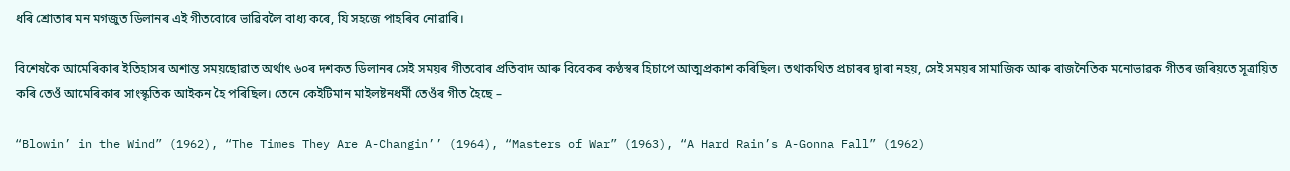ধৰি শ্ৰোতাৰ মন মগজুত ডিলানৰ এই গীতবোৰে ভাৱিবলৈ বাধ্য কৰে, যি সহজে পাহৰিব নোৱাৰি।

বিশেষকৈ আমেৰিকাৰ ইতিহাসৰ অশান্ত সময়ছোৱাত অৰ্থাৎ ৬০ৰ দশকত ডিলানৰ সেই সময়ৰ গীতবোৰ প্ৰতিবাদ আৰু বিবেকৰ কণ্ঠস্বৰ হিচাপে আত্মপ্ৰকাশ কৰিছিল। তথাকথিত প্ৰচাৰৰ দ্বাৰা নহয়, সেই সময়ৰ সামাজিক আৰু ৰাজনৈতিক মনোভাৱক গীতৰ জৰিয়তে সূত্ৰায়িত কৰি তেওঁ আমেৰিকাৰ সাংস্কৃতিক আইকন হৈ পৰিছিল। তেনে কেইটিমান মাইলষ্টনধৰ্মী তেওঁৰ গীত হৈছে –

“Blowin’ in the Wind” (1962), “The Times They Are A-Changin’’ (1964), “Masters of War” (1963), “A Hard Rain’s A-Gonna Fall” (1962)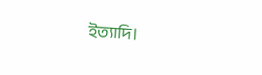ইত্যাদি।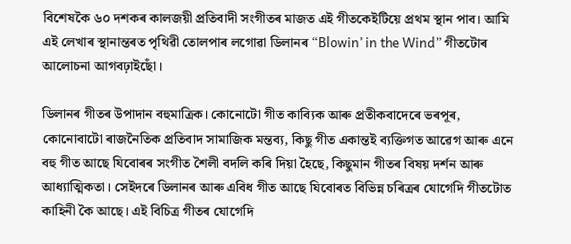বিশেষকৈ ৬০ দশকৰ কালজয়ী প্ৰতিবাদী সংগীতৰ মাজত এই গীতকেইটিয়ে প্ৰথম স্থান পাব। আমি এই লেখাৰ স্থানান্তৰত পৃথিৱী তোলপাৰ লগোৱা ডিলানৰ “Blowin’ in the Wind” গীতটোৰ আলোচনা আগবঢ়াইছোঁ।

ডিলানৰ গীতৰ উপাদান বহুমাত্ৰিক। কোনোটো গীত কাব্যিক আৰু প্ৰতীকবাদেৰে ভৰপূৰ, কোনোবাটো ৰাজনৈতিক প্ৰতিবাদ সামাজিক মন্তব্য, কিছু গীত একান্তই ব্যক্তিগত আৱেগ আৰু এনে বহু গীত আছে যিবোৰৰ সংগীত শৈলী বদলি কৰি দিয়া হৈছে, কিছুমান গীতৰ বিষয় দৰ্শন আৰু আধ্যাত্মিকতা। সেইদৰে ডিলানৰ আৰু এবিধ গীত আছে যিবোৰত বিভিন্ন চৰিত্ৰৰ যোগেদি গীতটোত কাহিনী কৈ আছে। এই বিচিত্ৰ গীতৰ যোগেদি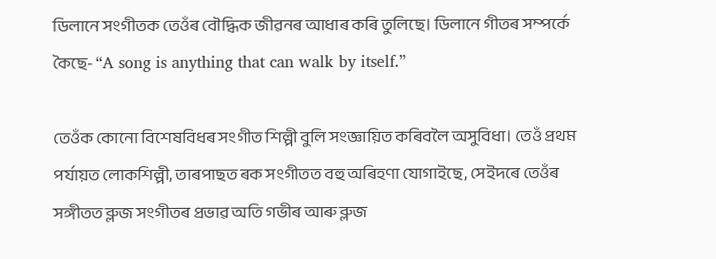ডিলানে সংগীতক তেওঁৰ বৌদ্ধিক জীৱনৰ আধাৰ কৰি তুলিছে। ডিলানে গীতৰ সম্পৰ্কে কৈছে- “A song is anything that can walk by itself.”

তেওঁক কোনো বিশেষবিধৰ সংগীত শিল্পী বুলি সংজ্ঞায়িত কৰিবলৈ অসুবিধা। তেওঁ প্ৰথম পৰ্যায়ত লোকশিল্পী, তাৰপাছত ৰক সংগীতত বহু অৰিহণা যোগাইছে, সেইদৰে তেওঁৰ সঙ্গীতত ব্লুজ সংগীতৰ প্ৰভাৱ অতি গভীৰ আৰু ব্লুজ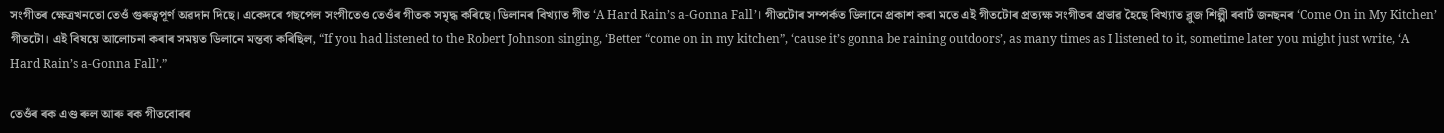সংগীতৰ ক্ষেত্ৰখনতো তেওঁ গুৰুত্বপূৰ্ণ অৱদান দিছে। একেদৰে গছপেল সংগীতেও তেওঁৰ গীতক সমৃদ্ধ কৰিছে। ডিলানৰ বিখ্যাত গীত ‘A Hard Rain’s a-Gonna Fall’। গীতটোৰ সম্পৰ্কত ডিলানে প্ৰকাশ কৰা মতে এই গীতটোৰ প্ৰত্যক্ষ সংগীতৰ প্ৰভাৱ হৈছে বিখ্যাত ব্লুজ শিল্পী ৰবাৰ্ট জনছনৰ ‘Come On in My Kitchen’ গীতটো। এই বিষয়ে আলোচনা কৰাৰ সময়ত ডিলানে মন্তব্য কৰিছিল, “If you had listened to the Robert Johnson singing, ‘Better “come on in my kitchen”, ‘cause it’s gonna be raining outdoors’, as many times as I listened to it, sometime later you might just write, ‘A Hard Rain’s a-Gonna Fall’.”

তেওঁৰ ৰক এণ্ড ৰুল আৰু ৰক গীতবোৰৰ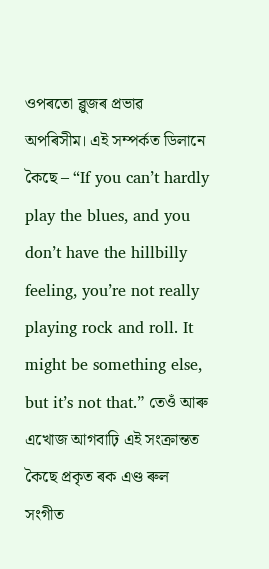ওপৰতো ব্লুজৰ প্ৰভাৱ অপৰিসীম। এই সম্পৰ্কত ডিলানে কৈছে – “If you can’t hardly play the blues, and you don’t have the hillbilly feeling, you’re not really playing rock and roll. It might be something else, but it’s not that.” তেওঁ আৰু এখোজ আগবাঢ়ি এই সংক্ৰান্তত কৈছে প্ৰকৃত ৰক এণ্ড ৰুল সংগীত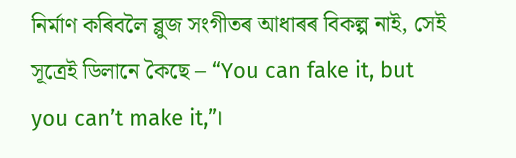নিৰ্মাণ কৰিবলৈ ব্লুজ সংগীতৰ আধাৰৰ বিকল্প নাই, সেই সূত্ৰেই ডিলানে কৈছে – “You can fake it, but you can’t make it,”।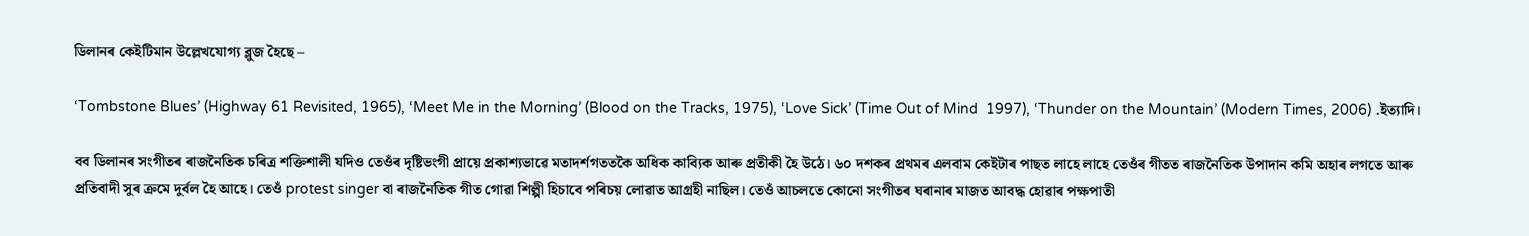ডিলানৰ কেইটিমান উল্লেখযোগ্য ব্লুজ হৈছে –

‘Tombstone Blues’ (Highway 61 Revisited, 1965), ‘Meet Me in the Morning’ (Blood on the Tracks, 1975), ‘Love Sick’ (Time Out of Mind  1997), ‘Thunder on the Mountain’ (Modern Times, 2006) .ইত্যাদি।

বব ডিলানৰ সংগীতৰ ৰাজনৈতিক চৰিত্ৰ শক্তিশালী যদিও তেওঁৰ দৃষ্টিভংগী প্ৰায়ে প্ৰকাশ্যভাৱে মতাদৰ্শগততকৈ অধিক কাব্যিক আৰু প্ৰতীকী হৈ উঠে। ৬০ দশকৰ প্ৰথমৰ এলবাম কেইটাৰ পাছত লাহে লাহে তেওঁৰ গীতত ৰাজনৈতিক উপাদান কমি অহাৰ লগতে আৰু প্ৰতিবাদী সুৰ ক্ৰমে দুৰ্বল হৈ আহে। তেওঁ protest singer বা ৰাজনৈতিক গীত গোৱা শিল্পী হিচাবে পৰিচয় লোৱাত আগ্ৰহী নাছিল। তেওঁ আচলতে কোনো সংগীতৰ ঘৰানাৰ মাজত আবদ্ধ হোৱাৰ পক্ষপাতী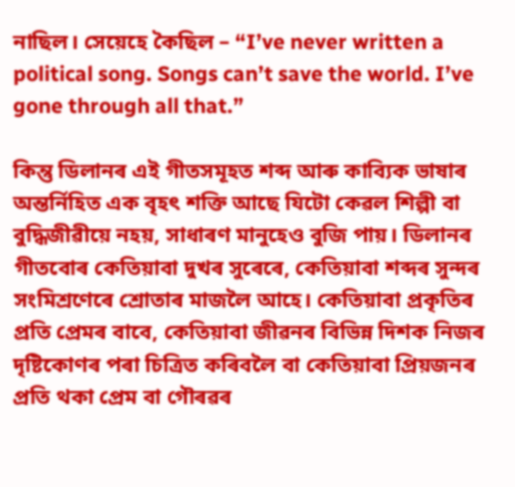নাছিল। সেয়েহে কৈছিল – “I’ve never written a political song. Songs can’t save the world. I’ve gone through all that.”

কিন্তু ডিলানৰ এই গীতসমূহত শব্দ আৰু কাব্যিক ভাষাৰ অন্তৰ্নিহিত এক বৃহৎ শক্তি আছে যিটো কেৱল শিল্পী বা বুদ্ধিজীৱীয়ে নহয়, সাধাৰণ মানুহেও বুজি পায়। ডিলানৰ গীতবোৰ কেতিয়াবা দুখৰ সুৰেৰে, কেতিয়াবা শব্দৰ সুন্দৰ সংমিশ্ৰণেৰে শ্ৰোতাৰ মাজলৈ আহে। কেতিয়াবা প্ৰকৃতিৰ প্ৰতি প্ৰেমৰ বাবে, কেতিয়াবা জীৱনৰ বিভিন্ন দিশক নিজৰ দৃষ্টিকোণৰ পৰা চিত্ৰিত কৰিবলৈ বা কেতিয়াবা প্ৰিয়জনৰ প্ৰতি থকা প্ৰেম বা গৌৰৱৰ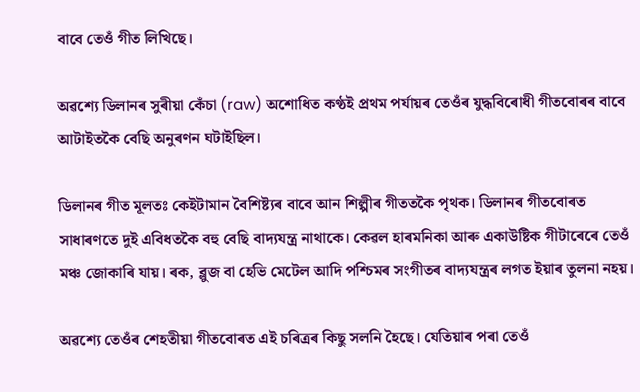বাবে তেওঁ গীত লিখিছে।

অৱশ্যে ডিলানৰ সুৰীয়া কেঁচা (raw) অশোধিত কণ্ঠই প্ৰথম পৰ্যায়ৰ তেওঁৰ যুদ্ধবিৰোধী গীতবোৰৰ বাবে আটাইতকৈ বেছি অনুৰণন ঘটাইছিল।

ডিলানৰ গীত মূলতঃ কেইটামান বৈশিষ্ট্যৰ বাবে আন শিল্পীৰ গীততকৈ পৃথক। ডিলানৰ গীতবোৰত  সাধাৰণতে দুই এবিধতকৈ বহু বেছি বাদ্যযন্ত্ৰ নাথাকে। কেৱল হাৰমনিকা আৰু একাউষ্টিক গীটাৰেৰে তেওঁ মঞ্চ জোকাৰি যায়। ৰক, ব্লুজ বা হেভি মেটেল আদি পশ্চিমৰ সংগীতৰ বাদ্যযন্ত্ৰৰ লগত ইয়াৰ তুলনা নহয়।

অৱশ্যে তেওঁৰ শেহতীয়া গীতবোৰত এই চৰিত্ৰৰ কিছু সলনি হৈছে। যেতিয়াৰ পৰা তেওঁ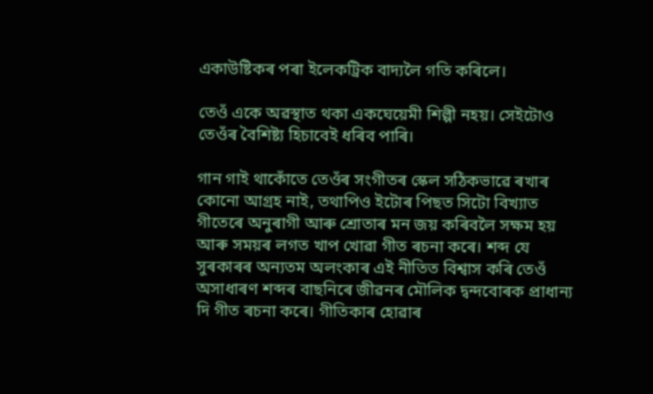একাউষ্টিকৰ পৰা ইলেকট্ৰিক বাদ্যলৈ গতি কৰিলে।

তেওঁ একে অৱস্থাত থকা একঘেয়েমী শিল্পী নহয়। সেইটোও তেওঁৰ বৈশিষ্ট্য হিচাবেই ধৰিব পাৰি।

গান গাই থাকোঁতে তেওঁৰ সংগীতৰ স্কেল সঠিকভাৱে ৰখাৰ কোনো আগ্ৰহ নাই, তথাপিও ইটোৰ পিছত সিটো বিখ্যাত গীতেৰে অনুৰাগী আৰু শ্ৰোতাৰ মন জয় কৰিবলৈ সক্ষম হয় আৰু সময়ৰ লগত খাপ খোৱা গীত ৰচনা কৰে। শব্দ যে সুৰকাৰৰ অন্যতম অলংকাৰ এই নীতিত বিশ্বাস কৰি তেওঁ অসাধাৰণ শব্দৰ বাছনিৰে জীৱনৰ মৌলিক দ্বন্দবোৰক প্ৰাধান্য দি গীত ৰচনা কৰে। গীতিকাৰ হোৱাৰ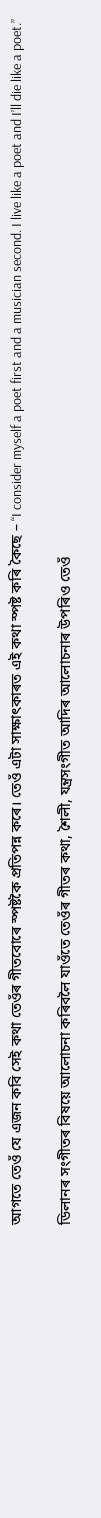আগতে তেওঁ যে এজন কবি সেই কথা তেওঁৰ গীতবোৰে স্পষ্টকৈ প্ৰতিপন্ন কৰে। তেওঁ এটা সাক্ষাৎকাৰত এই কথা স্পষ্ট কৰি কৈছে – “I consider myself a poet first and a musician second. I live like a poet and I’ll die like a poet.”

ডিলানৰ সংগীতৰ বিষয়ে আলোচনা কৰিবলৈ যাওঁতে তেওঁৰ গীতৰ কথা, শৈলী, যন্ত্ৰসংগীত আদিৰ আলোচনাৰ উপৰিও তেওঁ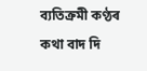ব্যতিক্ৰমী কণ্ঠৰ কথা বাদ দি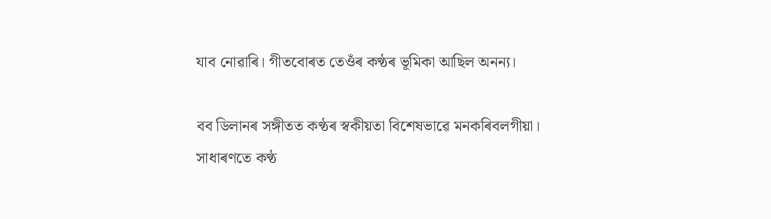যাব নোৱাৰি। গীতবোৰত তেওঁৰ কণ্ঠৰ ভূমিকা আছিল অনন্য।

বব ডিলানৰ সঙ্গীতত কণ্ঠৰ স্বকীয়তা বিশেষভাৱে মনকৰিবলগীয়া। সাধাৰণতে কণ্ঠ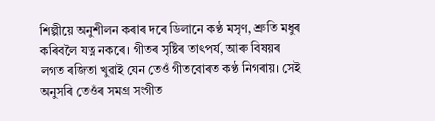শিল্পীয়ে অনুশীলন কৰাৰ দৰে ডিলানে কণ্ঠ মসৃণ, শ্ৰুতি মধুৰ কৰিবলৈ যত্ন নকৰে। গীতৰ সৃষ্টিৰ তাৎপৰ্য, আৰু বিষয়ৰ লগত ৰজিতা খুৱাই যেন তেওঁ গীতবোৰত কণ্ঠ নিগৰায়। সেই অনুসৰি তেওঁৰ সমগ্ৰ সংগীত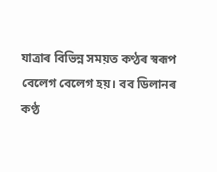যাত্ৰাৰ বিভিন্ন সময়ত কণ্ঠৰ স্বৰূপ বেলেগ বেলেগ হয়। বব ডিলানৰ কণ্ঠ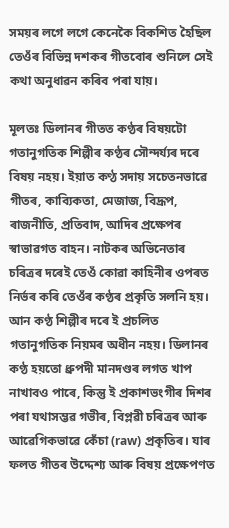সময়ৰ লগে লগে কেনেকৈ বিকশিত হৈছিল তেওঁৰ বিভিন্ন দশকৰ গীতবোৰ শুনিলে সেই কথা অনুধাৱন কৰিব পৰা যায়।

মূলতঃ ডিলানৰ গীতত কণ্ঠৰ বিষয়টো গতানুগতিক শিল্পীৰ কণ্ঠৰ সৌন্দৰ্য্যৰ দৰে বিষয় নহয়। ইয়াত কণ্ঠ সদায় সচেতনভাৱে গীতৰ, কাব্যিকতা, মেজাজ, বিদ্ৰূপ, ৰাজনীতি, প্ৰতিবাদ, আদিৰ প্ৰক্ষেপৰ স্বাভাৱগত বাহন। নাটকৰ অভিনেতাৰ চৰিত্ৰৰ দৰেই তেওঁ কোৱা কাহিনীৰ ওপৰত নিৰ্ভৰ কৰি তেওঁৰ কণ্ঠৰ প্ৰকৃতি সলনি হয়। আন কণ্ঠ শিল্পীৰ দৰে ই প্ৰচলিত গতানুগতিক নিয়মৰ অধীন নহয়। ডিলানৰ কণ্ঠ হয়তো ধ্ৰুপদী মানদণ্ডৰ লগত খাপ নাখাবও পাৰে, কিন্তু ই প্ৰকাশভংগীৰ দিশৰ পৰা যথাসম্ভৱ গভীৰ, বিপ্লৱী চৰিত্ৰৰ আৰু আৱেগিকভাৱে কেঁচা (raw) প্ৰকৃতিৰ। যাৰ ফলত গীতৰ উদ্দেশ্য আৰু বিষয় প্ৰক্ষেপণত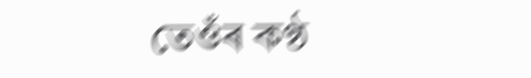তেওঁৰ কণ্ঠ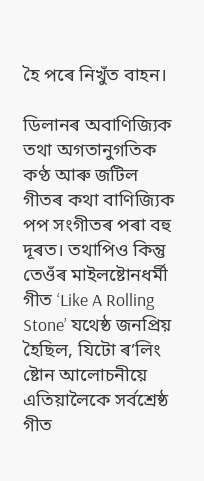হৈ পৰে নিখুঁত বাহন।

ডিলানৰ অবাণিজ্যিক তথা অগতানুগতিক কণ্ঠ আৰু জটিল গীতৰ কথা বাণিজ্যিক পপ সংগীতৰ পৰা বহু দূৰত। তথাপিও কিন্তু তেওঁৰ মাইলষ্টোনধৰ্মী গীত ‘Like A Rolling Stone’ যথেষ্ঠ জনপ্ৰিয় হৈছিল, যিটো ৰ’লিং ষ্টোন আলোচনীয়ে এতিয়ালৈকে সৰ্বশ্ৰেষ্ঠ গীত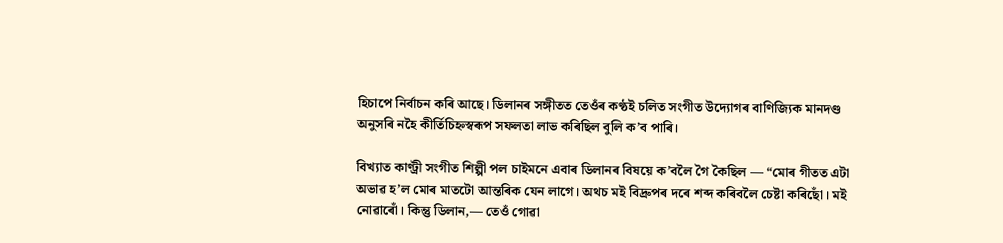হিচাপে নিৰ্বাচন কৰি আছে। ডিলানৰ সঙ্গীতত তেওঁৰ কণ্ঠই চলিত সংগীত উদ্যোগৰ বাণিজ্যিক মানদণ্ড অনুসৰি নহৈ কীৰ্তিচিহ্নস্বৰূপ সফলতা লাভ কৰিছিল বুলি ক’ব পাৰি।

বিখ্যাত কাণ্ট্ৰী সংগীত শিল্পী পল চাইমনে এবাৰ ডিলানৰ বিষয়ে ক’বলৈ গৈ কৈছিল — “মোৰ গীতত এটা অভাৱ হ’ল মোৰ মাতটো আন্তৰিক যেন লাগে। অথচ মই বিদ্ৰুপৰ দৰে শব্দ কৰিবলৈ চেষ্টা কৰিছোঁ। মই নোৱাৰোঁ। কিন্তু ডিলান,— তেওঁ গোৱা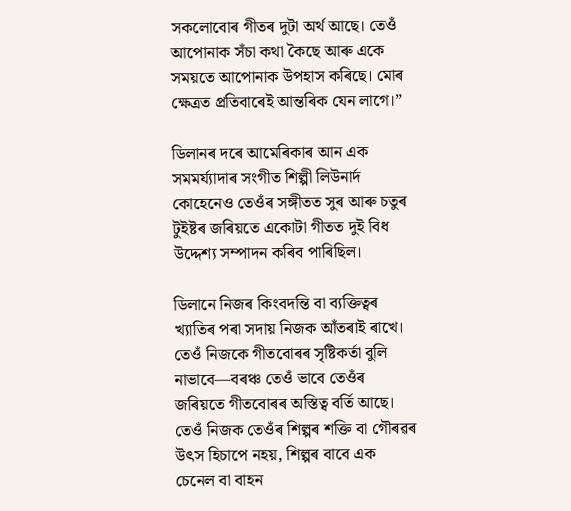সকলোবোৰ গীতৰ দুটা অৰ্থ আছে। তেওঁ আপোনাক সঁচা কথা কৈছে আৰু একে সময়তে আপোনাক উপহাস কৰিছে। মোৰ ক্ষেত্ৰত প্ৰতিবাৰেই আন্তৰিক যেন লাগে।”

ডিলানৰ দৰে আমেৰিকাৰ আন এক সমমৰ্য্যাদাৰ সংগীত শিল্পী লিউনাৰ্দ কোহেনেও তেওঁৰ সঙ্গীতত সুৰ আৰু চতুৰ টুইষ্টৰ জৰিয়তে একোটা গীতত দুই বিধ উদ্দেশ্য সম্পাদন কৰিব পাৰিছিল।

ডিলানে নিজৰ কিংবদন্তি বা ব্যক্তিত্বৰ খ্যাতিৰ পৰা সদায় নিজক আঁতৰাই ৰাখে। তেওঁ নিজকে গীতবোৰৰ সৃষ্টিকৰ্তা বুলি নাভাবে—বৰঞ্চ তেওঁ ভাবে তেওঁৰ জৰিয়তে গীতবোৰৰ অস্তিত্ব বৰ্তি আছে। তেওঁ নিজক তেওঁৰ শিল্পৰ শক্তি বা গৌৰৱৰ উৎস হিচাপে নহয়, শিল্পৰ বাবে এক চেনেল বা বাহন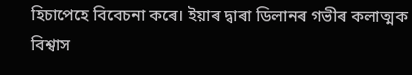হিচাপেহে বিবেচনা কৰে। ইয়াৰ দ্বাৰা ডিলানৰ গভীৰ কলাত্মক বিশ্বাস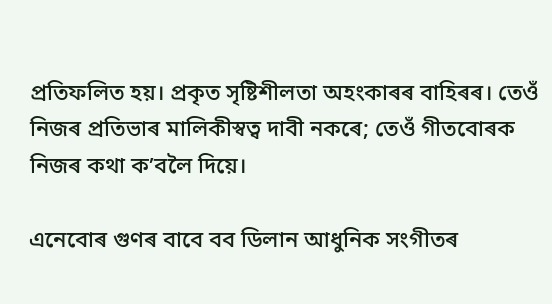প্ৰতিফলিত হয়। প্ৰকৃত সৃষ্টিশীলতা অহংকাৰৰ বাহিৰৰ। তেওঁ নিজৰ প্ৰতিভাৰ মালিকীস্বত্ব দাবী নকৰে; তেওঁ গীতবোৰক নিজৰ কথা ক’বলৈ দিয়ে।

এনেবোৰ গুণৰ বাবে বব ডিলান আধুনিক সংগীতৰ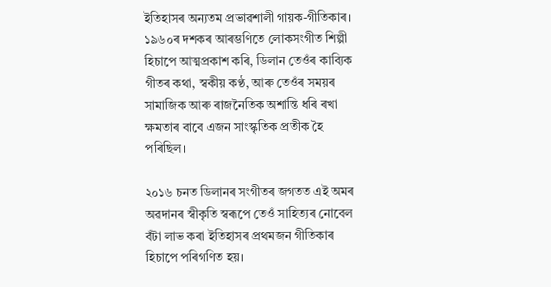ইতিহাসৰ অন্যতম প্ৰভাৱশালী গায়ক-গীতিকাৰ। ১৯৬০ৰ দশকৰ আৰম্ভণিতে লোকসংগীত শিল্পী হিচাপে আত্মপ্ৰকাশ কৰি, ডিলান তেওঁৰ কাব্যিক গীতৰ কথা, স্বকীয় কণ্ঠ, আৰু তেওঁৰ সময়ৰ সামাজিক আৰু ৰাজনৈতিক অশান্তি ধৰি ৰখা ক্ষমতাৰ বাবে এজন সাংস্কৃতিক প্ৰতীক হৈ পৰিছিল।

২০১৬ চনত ডিলানৰ সংগীতৰ জগতত এই অমৰ অৱদানৰ স্বীকৃতি স্বৰূপে তেওঁ সাহিত্যৰ নোবেল বঁটা লাভ কৰা ইতিহাসৰ প্ৰথমজন গীতিকাৰ হিচাপে পৰিগণিত হয়।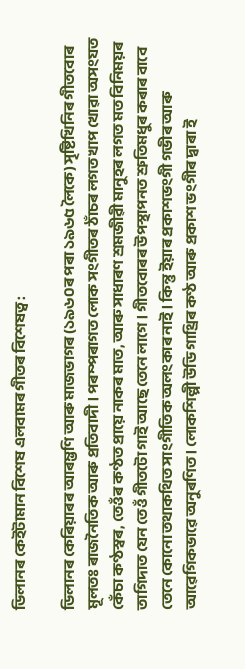ডিলানৰ কেইটামান বিশেষ এলবামৰ গীতৰ বিশেষত্ব :

ডিলানৰ কেৰিয়াৰৰ আৰম্ভণি আৰু মাজভাগৰ (১৯৬০ৰ পৰা ১৯৬৫ লৈকে) সৃষ্টিখিনিৰ গীতবোৰ মূলতঃ ৰাজনৈতিক আৰু প্ৰতিবাদী। পৰম্পৰাগত লোক সংগীতৰ ঠাঁচৰ লগত খাপ খোৱা অসংযত কেঁচা কণ্ঠস্বৰ, তেওঁৰ কণ্ঠত প্ৰায়ে নাকৰ মাত, আৰু সাধাৰণ শ্ৰমজীৱী মানুহৰ লগত মত বিনিময়ৰ তাগিদাত যেন তেওঁ গীতটো গাই আছে তেনে লাগে। গীতবোৰৰ উপস্থাপনত শ্ৰুতিমধুৰ কৰাৰ বাবে তেনে কোনো তথাকথিত সাংগীতিক অলংকাৰ নাই। কিন্তু ইয়াৰ প্ৰকাশভংগী গভীৰ আৰু আৱেগিকভাৱে অনুৰণিত। লোকশিল্পী উডি গাথ্ৰিৰ কণ্ঠ আৰু প্ৰকাশ ভংগীৰ দ্বাৰা ই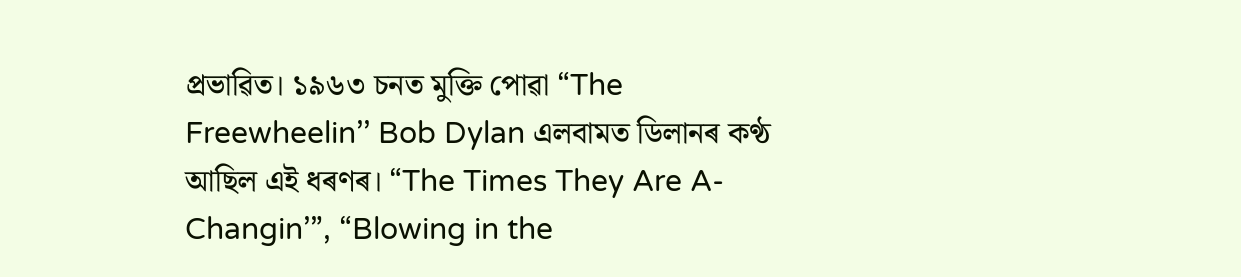প্ৰভাৱিত। ১৯৬৩ চনত মুক্তি পোৱা “The Freewheelin’’ Bob Dylan এলবামত ডিলানৰ কণ্ঠ আছিল এই ধৰণৰ। “The Times They Are A-Changin’”, “Blowing in the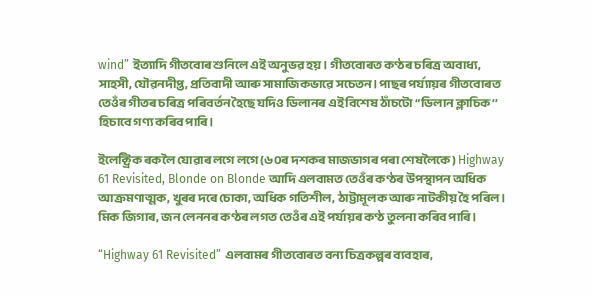wind” ইত্যাদি গীতবোৰ শুনিলে এই অনুভৱ হয়। গীতবোৰত কণ্ঠৰ চৰিত্ৰ অবাধ্য, সাহসী, যৌৱনদীপ্ত, প্ৰতিবাদী আৰু সামাজিকভাৱে সচেতন। পাছৰ পৰ্য্যায়ৰ গীতবোৰত তেওঁৰ গীতৰ চৰিত্ৰ পৰিবৰ্তন হৈছে যদিও ডিলানৰ এই বিশেষ ঠাঁচটো “ডিলান ক্লাচিক’’ হিচাবে গণ্য কৰিব পাৰি।

ইলেক্ট্ৰিক ৰকলৈ যোৱাৰ লগে লগে (৬০ৰ দশকৰ মাজভাগৰ পৰা শেষলৈকে) Highway 61 Revisited, Blonde on Blonde আদি এলবামত তেওঁৰ কণ্ঠৰ উপস্থাপন অধিক আক্ৰমণাত্মক, খুৰৰ দৰে চোকা, অধিক গতিশীল, ঠাট্টামূলক আৰু নাটকীয় হৈ পৰিল। মিক জিগাৰ, জন লেননৰ কণ্ঠৰ লগত তেওঁৰ এই পৰ্যায়ৰ কণ্ঠ তুলনা কৰিব পাৰি।

“Highway 61 Revisited” এলবামৰ গীতবোৰত বন্য চিত্ৰকল্পৰ ব্যবহাৰ,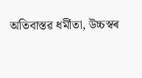অতিবাস্তৱ ধৰ্মীতা, উচ্চস্বৰ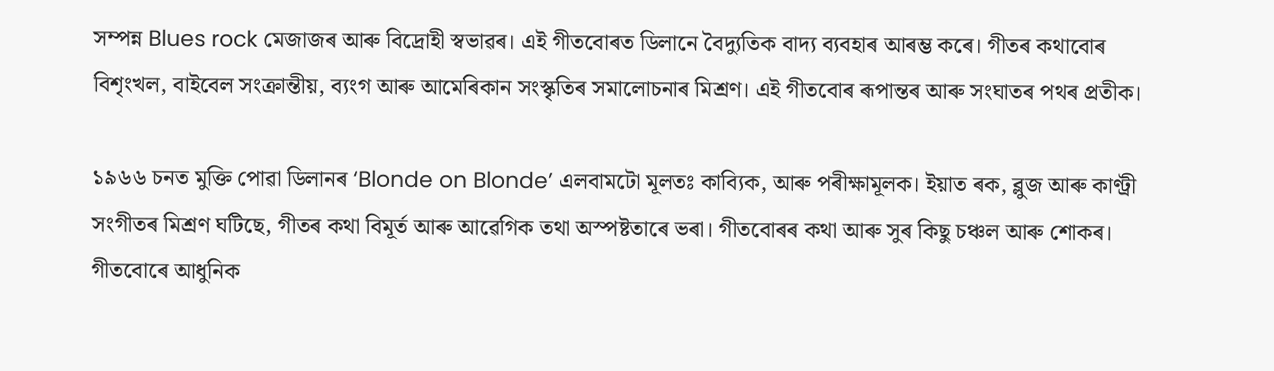সম্পন্ন Blues rock মেজাজৰ আৰু বিদ্ৰোহী স্বভাৱৰ। এই গীতবোৰত ডিলানে বৈদ্যুতিক বাদ্য ব্যবহাৰ আৰম্ভ কৰে। গীতৰ কথাবোৰ বিশৃংখল, বাইবেল সংক্ৰান্তীয়, ব্যংগ আৰু আমেৰিকান সংস্কৃতিৰ সমালোচনাৰ মিশ্ৰণ। এই গীতবোৰ ৰূপান্তৰ আৰু সংঘাতৰ পথৰ প্ৰতীক।

১৯৬৬ চনত মুক্তি পোৱা ডিলানৰ ‘Blonde on Blonde’ এলবামটো মূলতঃ কাব্যিক, আৰু পৰীক্ষামূলক। ইয়াত ৰক, ব্লুজ আৰু কাণ্ট্ৰী সংগীতৰ মিশ্ৰণ ঘটিছে, গীতৰ কথা বিমূৰ্ত আৰু আৱেগিক তথা অস্পষ্টতাৰে ভৰা। গীতবোৰৰ কথা আৰু সুৰ কিছু চঞ্চল আৰু শোকৰ। গীতবোৰে আধুনিক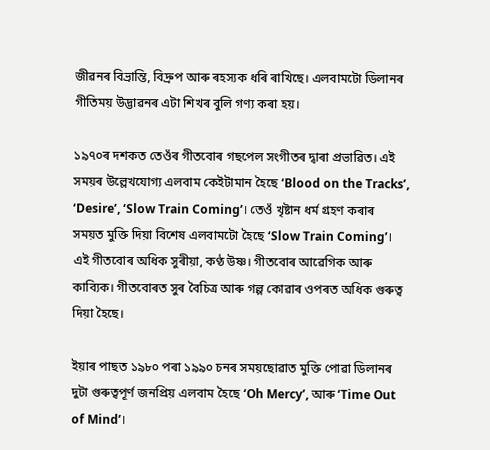জীৱনৰ বিভ্ৰান্তি, বিদ্ৰুপ আৰু ৰহস্যক ধৰি ৰাখিছে। এলবামটো ডিলানৰ গীতিময় উদ্ভাৱনৰ এটা শিখৰ বুলি গণ্য কৰা হয়।

১৯৭০ৰ দশকত তেওঁৰ গীতবোৰ গছপেল সংগীতৰ দ্বাৰা প্ৰভাৱিত। এই সময়ৰ উল্লেখযোগ্য এলবাম কেইটামান হৈছে ‘Blood on the Tracks’, ‘Desire’, ‘Slow Train Coming’। তেওঁ খৃষ্টান ধৰ্ম গ্ৰহণ কৰাৰ সময়ত মুক্তি দিয়া বিশেষ এলবামটো হৈছে ‘Slow Train Coming’। এই গীতবোৰ অধিক সুৰীয়া, কণ্ঠ উষ্ণ। গীতবোৰ আৱেগিক আৰু কাব্যিক। গীতবোৰত সুৰ বৈচিত্ৰ আৰু গল্প কোৱাৰ ওপৰত অধিক গুৰুত্ব দিয়া হৈছে।

ইয়াৰ পাছত ১৯৮০ পৰা ১৯৯০ চনৰ সময়ছোৱাত মুক্তি পোৱা ডিলানৰ দুটা গুৰুত্বপূৰ্ণ জনপ্ৰিয় এলবাম হৈছে ‘Oh Mercy’, আৰু ‘Time Out of Mind’।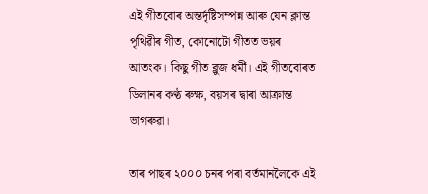এই গীতবোৰ অন্তৰ্দৃষ্টিসম্পন্ন আৰু যেন ক্লান্ত পৃথিৱীৰ গীত, কোনোটো গীতত ভয়ৰ আতংক। কিছু গীত ব্লুজ ধৰ্মী। এই গীতবোৰত ডিলানৰ কণ্ঠ ৰুক্ষ, বয়সৰ দ্বাৰা আক্ৰান্ত ভাগৰুৱা।

তাৰ পাছৰ ২০০০ চনৰ পৰা বৰ্তমানলৈকে এই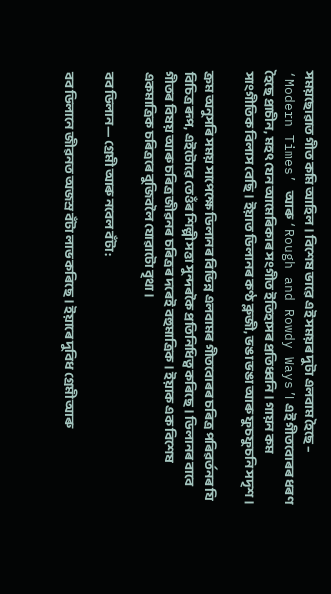সময়ছোৱাত গীত কমি আহিল। বিশেষ ভাৱে এই সময়ৰ দুটা এলবাম হৈছে – ‘Modern Times’ আৰু ‘Rough and Rowdy Ways’। এই গীতবোৰৰ ধৰণ হৈছে প্ৰাচীন, মহৎ যেন আমেৰিকাৰ সংগীত ইতিহাসৰ প্ৰতিধ্বনি। গায়ন কম সাংগীতিক বিলাস বেছি। ইয়াত ডিলানৰ কণ্ঠ ব্লুজী, ভঙা ভঙা আৰু ফুচফুচনি সদৃশ।

ক্ৰম অনুসৰি সময় সাপেক্ষে ডিলানৰ বিভিন্ন এলবামৰ গীতবোৰৰ চৰিত্ৰ পৰিৱৰ্তনৰ যি বিচিত্ৰ ৰূপ, এইটোৱে তেওঁৰ শিল্পী সত্তা সুন্দৰকৈ প্ৰতিনিধিত্ব কৰিছে। ডিলানৰ বাবে গীতৰ বিষয় আৰু চৰিত্ৰ জীৱনৰ চৰিত্ৰৰ দৰেই বহুমাত্ৰিক। ইয়াক এক বিশেষ একমাত্রিক চৰিত্ৰৰে বুজিবলৈ যোৱাটো বৃথা।

বব ডিলান— গ্ৰেমী আৰু নবেল বঁটা :

বব ডিলানে জীৱনত অজস্ৰ বঁটা লাভ কৰিছে। ইয়াৰে দুবিধ গ্ৰেমী আৰু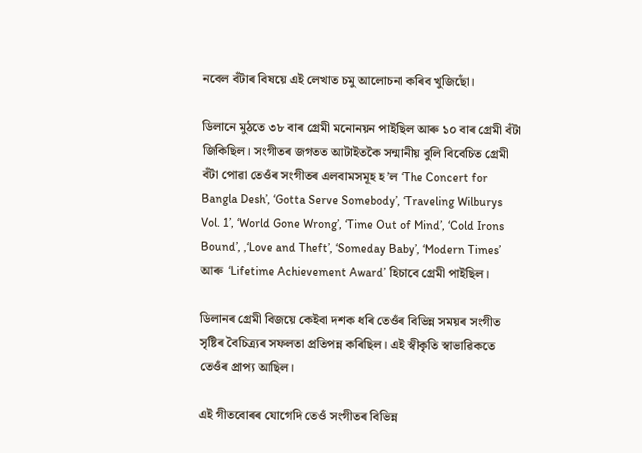নবেল বঁটাৰ বিষয়ে এই লেখাত চমু আলোচনা কৰিব খুজিছোঁ।

ডিলানে মুঠতে ৩৮ বাৰ গ্ৰেমী মনোনয়ন পাইছিল আৰু ১০ বাৰ গ্ৰেমী বঁটা জিকিছিল। সংগীতৰ জগতত আটাইতকৈ সন্মানীয় বুলি বিবেচিত গ্ৰেমী বঁটা পোৱা তেওঁৰ সংগীতৰ এলবামসমূহ হ’ল ‘The Concert for Bangla Desh’, ‘Gotta Serve Somebody’, ‘Traveling Wilburys Vol. 1’, ‘World Gone Wrong’, ‘Time Out of Mind’, ‘Cold Irons Bound’, ,‘Love and Theft’, ‘Someday Baby’, ‘Modern Times’ আৰু  ‘Lifetime Achievement Award’ হিচাবে গ্ৰেমী পাইছিল।

ডিলানৰ গ্ৰেমী বিজয়ে কেইবা দশক ধৰি তেওঁৰ বিভিন্ন সময়ৰ সংগীত সৃষ্টিৰ বৈচিত্ৰ্যৰ সফলতা প্ৰতিপন্ন কৰিছিল। এই স্বীকৃতি স্বাভাৱিকতে তেওঁৰ প্ৰাপ্য আছিল।

এই গীতবোৰৰ যোগেদি তেওঁ সংগীতৰ বিভিন্ন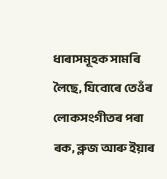ধাৰাসমূহক সামৰি লৈছে, যিবোৰে তেওঁৰ লোকসংগীতৰ পৰা ৰক, ব্লুজ আৰু ইয়াৰ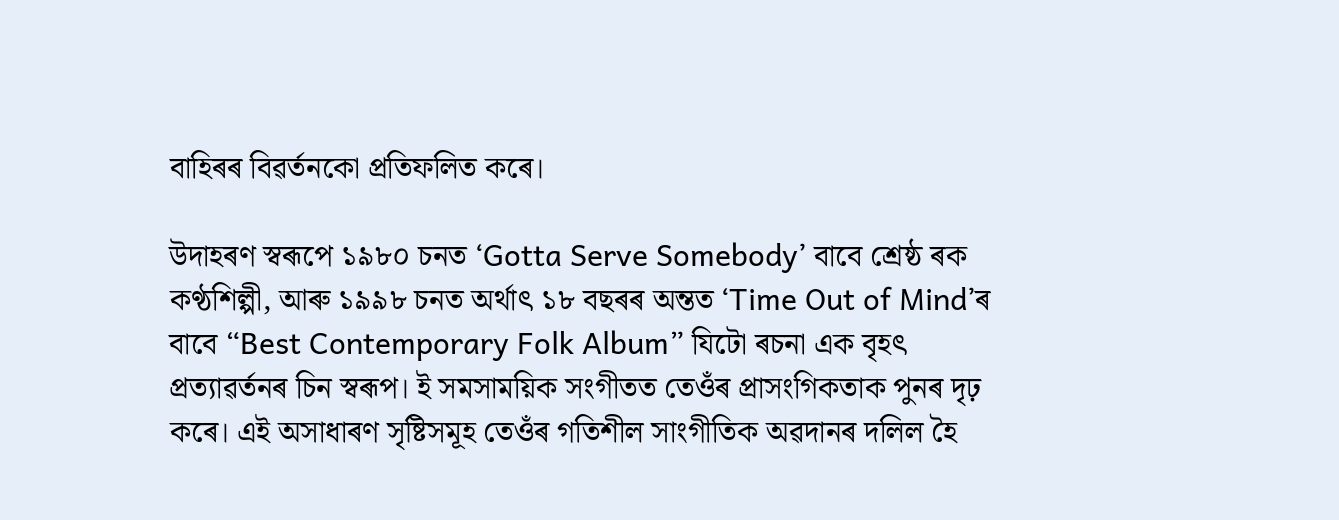বাহিৰৰ বিৱৰ্তনকো প্ৰতিফলিত কৰে।

উদাহৰণ স্বৰূপে ১৯৮০ চনত ‘Gotta Serve Somebody’ বাবে শ্ৰেষ্ঠ ৰক কণ্ঠশিল্পী, আৰু ১৯৯৮ চনত অৰ্থাৎ ১৮ বছৰৰ অন্তত ‘Time Out of Mind’ৰ বাবে “Best Contemporary Folk Album” যিটো ৰচনা এক বৃহৎ প্ৰত্যাৱৰ্তনৰ চিন স্বৰূপ। ই সমসাময়িক সংগীতত তেওঁৰ প্ৰাসংগিকতাক পুনৰ দৃঢ় কৰে। এই অসাধাৰণ সৃষ্টিসমূহ তেওঁৰ গতিশীল সাংগীতিক অৱদানৰ দলিল হৈ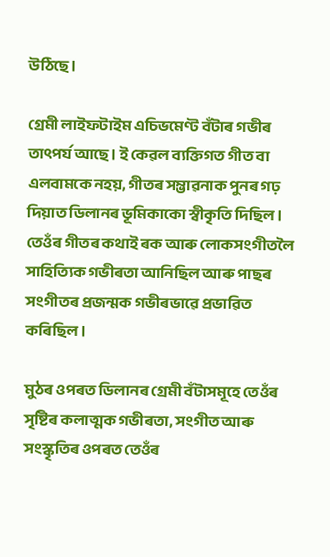উঠিছে।

গ্ৰেমী লাইফটাইম এচিভমেণ্ট বঁটাৰ গভীৰ তাৎপৰ্য আছে। ই কেৱল ব্যক্তিগত গীত বা এলবামকে নহয়, গীতৰ সম্ভাৱনাক পুনৰ গঢ় দিয়াত ডিলানৰ ভূমিকাকো স্বীকৃতি দিছিল। তেওঁৰ গীতৰ কথাই ৰক আৰু লোকসংগীতলৈ সাহিত্যিক গভীৰতা আনিছিল আৰু পাছৰ সংগীতৰ প্ৰজন্মক গভীৰভাৱে প্ৰভাৱিত কৰিছিল।

মুঠৰ ওপৰত ডিলানৰ গ্ৰেমী বঁটাসমূহে তেওঁৰ সৃষ্টিৰ কলাত্মক গভীৰতা, সংগীত আৰু সংস্কৃতিৰ ওপৰত তেওঁৰ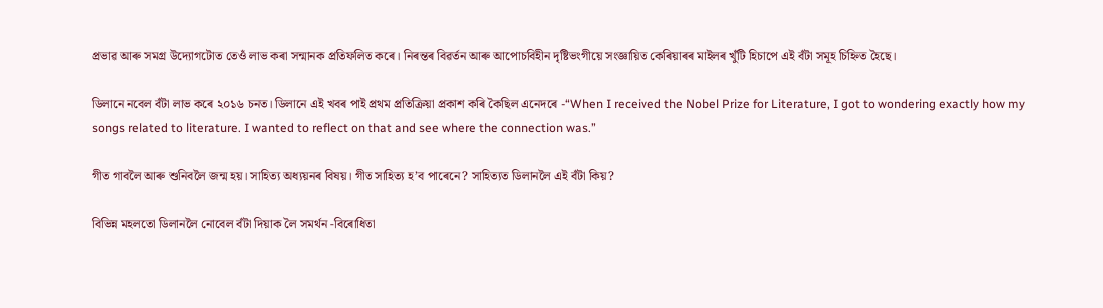প্ৰভাৱ আৰু সমগ্ৰ উদ্যোগটোত তেওঁ লাভ কৰা সন্মানক প্ৰতিফলিত কৰে। নিৰন্তৰ বিৱৰ্তন আৰু আপোচবিহীন দৃষ্টিভংগীয়ে সংজ্ঞায়িত কেৰিয়াৰৰ মাইলৰ খুঁটি হিচাপে এই বঁটা সমূহ চিহ্নিত হৈছে।

ডিলানে নবেল বঁটা লাভ কৰে ২০১৬ চনত। ডিলানে এই খবৰ পাই প্ৰথম প্ৰতিক্ৰিয়া প্ৰকাশ কৰি কৈছিল এনেদৰে -“When I received the Nobel Prize for Literature, I got to wondering exactly how my songs related to literature. I wanted to reflect on that and see where the connection was.”

গীত গাবলৈ আৰু শুনিবলৈ জন্ম হয়। সাহিত্য অধ্যয়নৰ বিষয়। গীত সাহিত্য হ’ব পাৰেনে? সাহিত্যত ডিলানলৈ এই বঁটা কিয়?

বিভিন্ন মহলতো ডিলানলৈ নোবেল বঁটা দিয়াক লৈ সমৰ্থন -বিৰোধিতা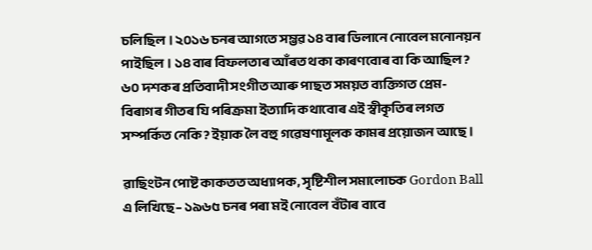চলিছিল। ২০১৬ চনৰ আগতে সম্ভৱ ১৪ বাৰ ডিলানে নোবেল মনোনয়ন পাইছিল। ১৪ বাৰ বিফলতাৰ আঁৰত থকা কাৰণবোৰ বা কি আছিল? ৬০ দশকৰ প্ৰতিবাদী সংগীত আৰু পাছত সময়ত ব্যক্তিগত প্ৰেম-বিৰাগৰ গীতৰ যি পৰিক্ৰমা ইত্যাদি কথাবোৰ এই স্বীকৃতিৰ লগত সম্পৰ্কিত নেকি? ইয়াক লৈ বহু গৱেষণামূলক কামৰ প্ৰয়োজন আছে।

ৱাছিংটন পোষ্ট কাকতত অধ্যাপক, সৃষ্টিশীল সমালোচক Gordon Ball এ লিখিছে – ১৯৬৫ চনৰ পৰা মই নোবেল বঁটাৰ বাবে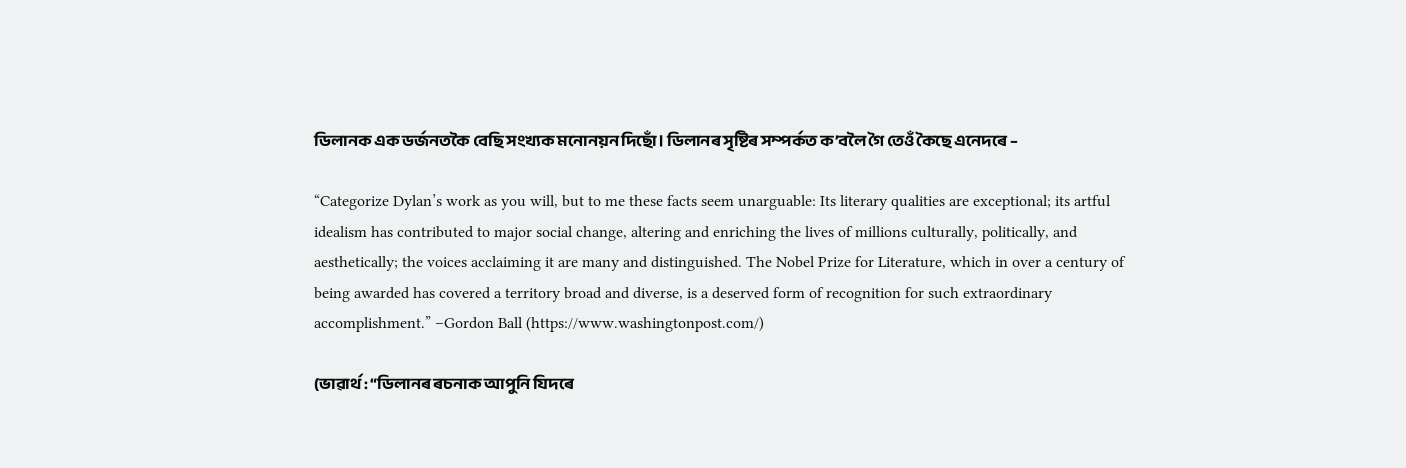ডিলানক এক ডৰ্জনতকৈ বেছি সংখ্যক মনোনয়ন দিছোঁ। ডিলানৰ সৃষ্টিৰ সম্পৰ্কত ক’বলৈ গৈ তেওঁ কৈছে এনেদৰে –

“Categorize Dylan’s work as you will, but to me these facts seem unarguable: Its literary qualities are exceptional; its artful idealism has contributed to major social change, altering and enriching the lives of millions culturally, politically, and aesthetically; the voices acclaiming it are many and distinguished. The Nobel Prize for Literature, which in over a century of being awarded has covered a territory broad and diverse, is a deserved form of recognition for such extraordinary accomplishment.” –Gordon Ball (https://www.washingtonpost.com/)

(ভাৱাৰ্থ : “ডিলানৰ ৰচনাক আপুনি যিদৰে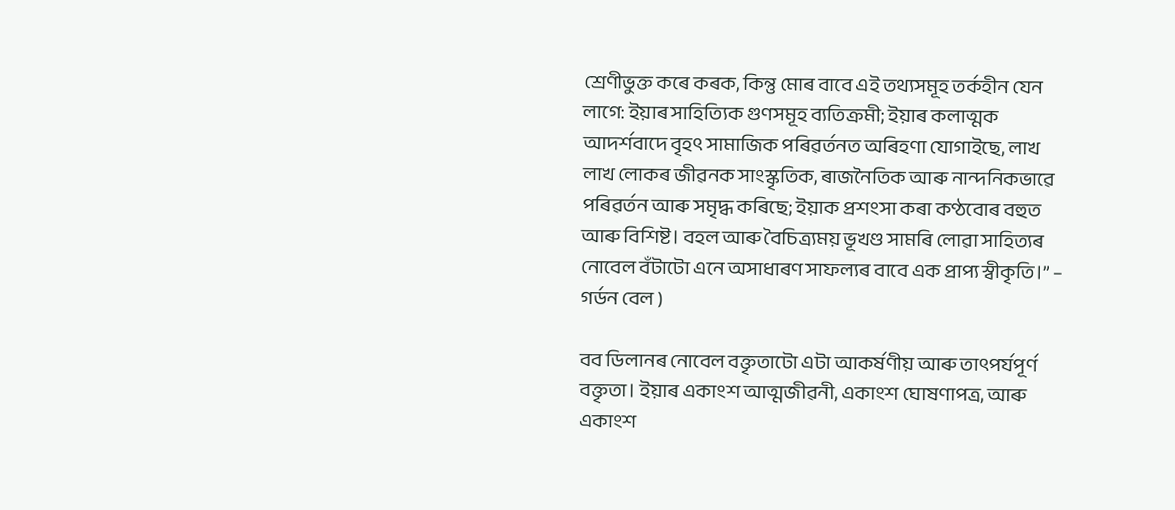শ্ৰেণীভুক্ত কৰে কৰক, কিন্তু মোৰ বাবে এই তথ্যসমূহ তৰ্কহীন যেন লাগে: ইয়াৰ সাহিত্যিক গুণসমূহ ব্যতিক্ৰমী; ইয়াৰ কলাত্মক আদৰ্শবাদে বৃহৎ সামাজিক পৰিৱৰ্তনত অৰিহণা যোগাইছে, লাখ লাখ লোকৰ জীৱনক সাংস্কৃতিক, ৰাজনৈতিক আৰু নান্দনিকভাৱে পৰিৱৰ্তন আৰু সমৃদ্ধ কৰিছে; ইয়াক প্ৰশংসা কৰা কণ্ঠবোৰ বহুত আৰু বিশিষ্ট। বহল আৰু বৈচিত্ৰ্যময় ভূখণ্ড সামৰি লোৱা সাহিত্যৰ নোবেল বঁটাটো এনে অসাধাৰণ সাফল্যৰ বাবে এক প্ৰাপ্য স্বীকৃতি।” – গৰ্ডন বেল )

বব ডিলানৰ নোবেল বক্তৃতাটো এটা আকৰ্ষণীয় আৰু তাৎপৰ্যপূৰ্ণ বক্তৃতা। ইয়াৰ একাংশ আত্মজীৱনী, একাংশ ঘোষণাপত্ৰ, আৰু একাংশ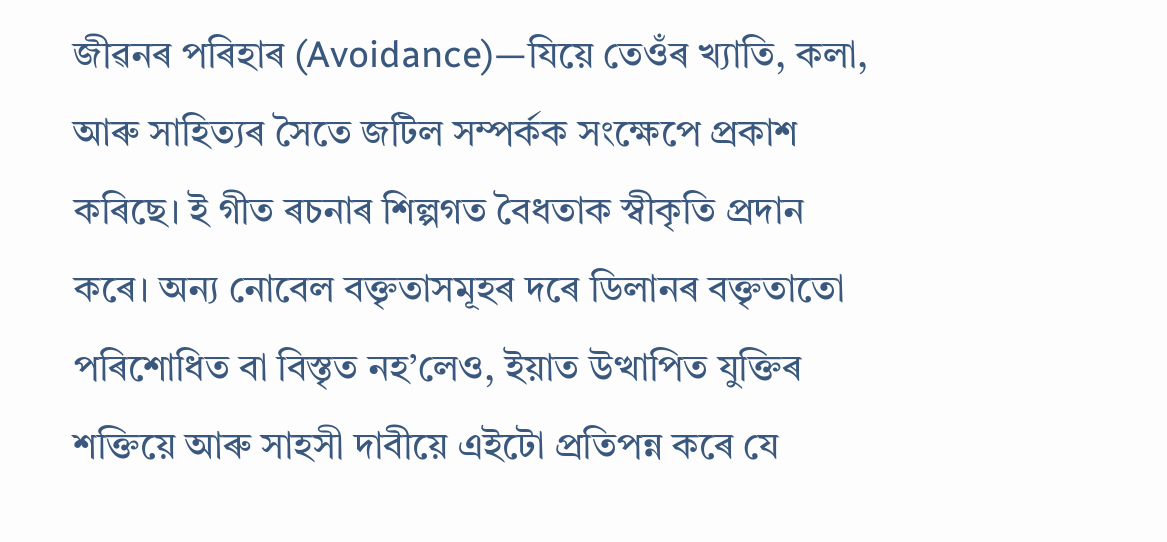জীৱনৰ পৰিহাৰ (Avoidance)—যিয়ে তেওঁৰ খ্যাতি, কলা, আৰু সাহিত্যৰ সৈতে জটিল সম্পৰ্কক সংক্ষেপে প্ৰকাশ কৰিছে। ই গীত ৰচনাৰ শিল্পগত বৈধতাক স্বীকৃতি প্ৰদান কৰে। অন্য নোবেল বক্তৃতাসমূহৰ দৰে ডিলানৰ বক্তৃতাতো পৰিশোধিত বা বিস্তৃত নহ’লেও, ইয়াত উত্থাপিত যুক্তিৰ শক্তিয়ে আৰু সাহসী দাবীয়ে এইটো প্ৰতিপন্ন কৰে যে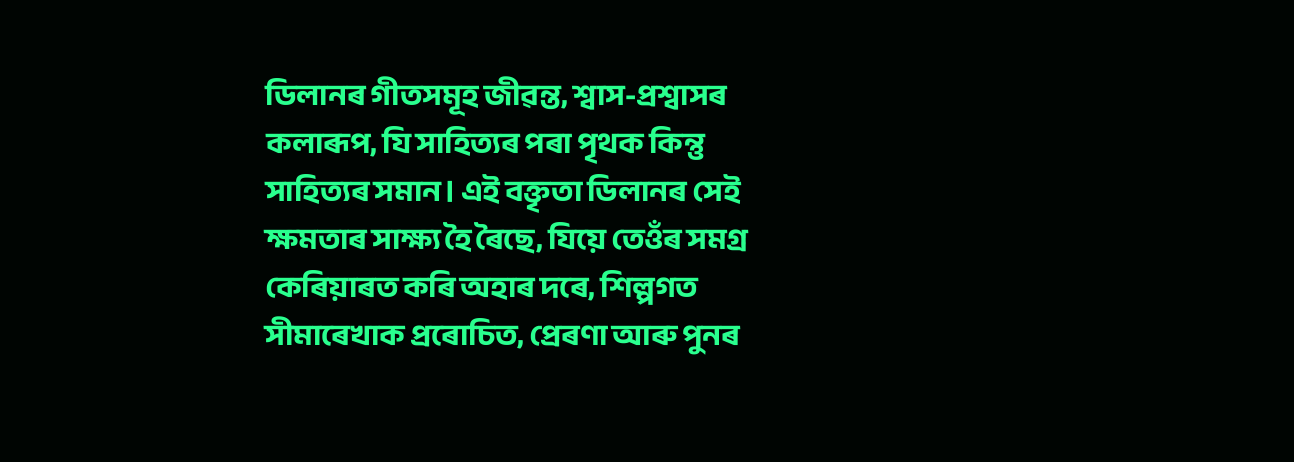ডিলানৰ গীতসমূহ জীৱন্ত, শ্বাস-প্ৰশ্বাসৰ কলাৰূপ, যি সাহিত্যৰ পৰা পৃথক কিন্তু সাহিত্যৰ সমান। এই বক্তৃতা ডিলানৰ সেই ক্ষমতাৰ সাক্ষ্য হৈ ৰৈছে, যিয়ে তেওঁৰ সমগ্ৰ কেৰিয়াৰত কৰি অহাৰ দৰে, শিল্পগত সীমাৰেখাক প্ৰৰোচিত, প্ৰেৰণা আৰু পুনৰ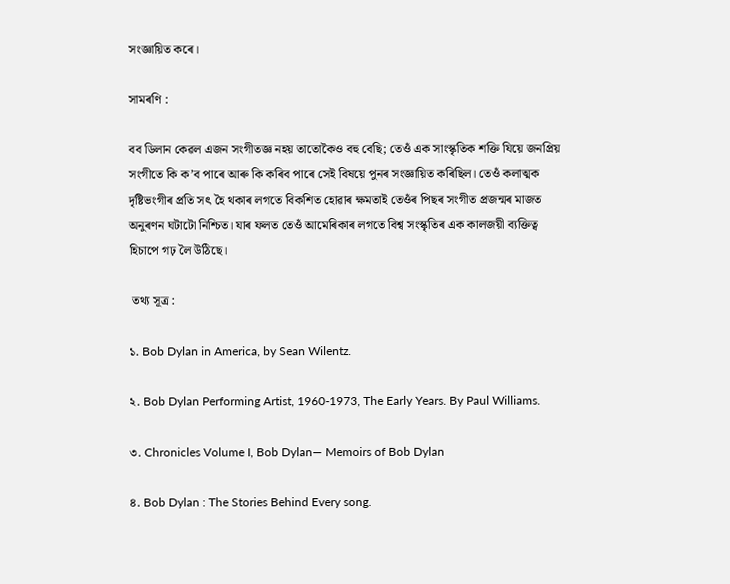সংজ্ঞায়িত কৰে।

সামৰণি :

বব ডিলান কেৱল এজন সংগীতজ্ঞ নহয় তাতোকৈও বহু বেছি; তেওঁ এক সাংস্কৃতিক শক্তি যিয়ে জনপ্ৰিয় সংগীতে কি ক’ব পাৰে আৰু কি কৰিব পাৰে সেই বিষয়ে পুনৰ সংজ্ঞায়িত কৰিছিল। তেওঁ কলাত্মক দৃষ্টিভংগীৰ প্ৰতি সৎ হৈ থকাৰ লগতে বিকশিত হোৱাৰ ক্ষমতাই তেওঁৰ পিছৰ সংগীত প্ৰজন্মৰ মাজত অনুৰণন ঘটাটো নিশ্চিত। যাৰ ফলত তেওঁ আমেৰিকাৰ লগতে বিশ্ব সংস্কৃতিৰ এক কালজয়ী ব্যক্তিত্ব হিচাপে গঢ় লৈ উঠিছে।

 তথ্য সূত্ৰ :

১. Bob Dylan in America, by Sean Wilentz.

২. Bob Dylan Performing Artist, 1960-1973, The Early Years. By Paul Williams.

৩. Chronicles Volume I, Bob Dylan— Memoirs of Bob Dylan

৪. Bob Dylan : The Stories Behind Every song.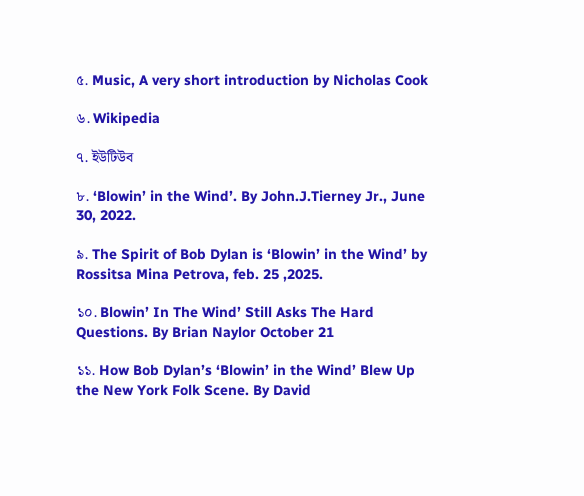৫. Music, A very short introduction by Nicholas Cook

৬. Wikipedia

৭. ইউটিউব

৮. ‘Blowin’ in the Wind’. By John.J.Tierney Jr., June 30, 2022.

৯. The Spirit of Bob Dylan is ‘Blowin’ in the Wind’ by Rossitsa Mina Petrova, feb. 25 ,2025.

১০. Blowin’ In The Wind’ Still Asks The Hard Questions. By Brian Naylor October 21

১১. How Bob Dylan’s ‘Blowin’ in the Wind’ Blew Up the New York Folk Scene. By David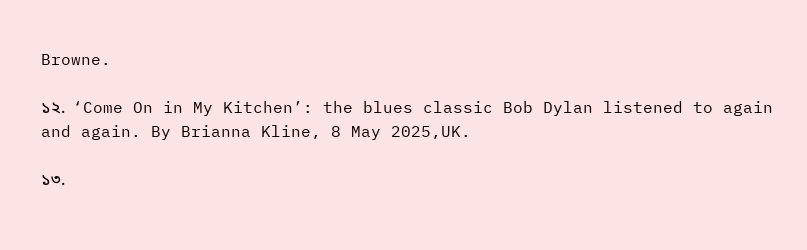Browne.

১২.  ‘Come On in My Kitchen’: the blues classic Bob Dylan listened to again and again. By Brianna Kline, 8 May 2025,UK.

১৩.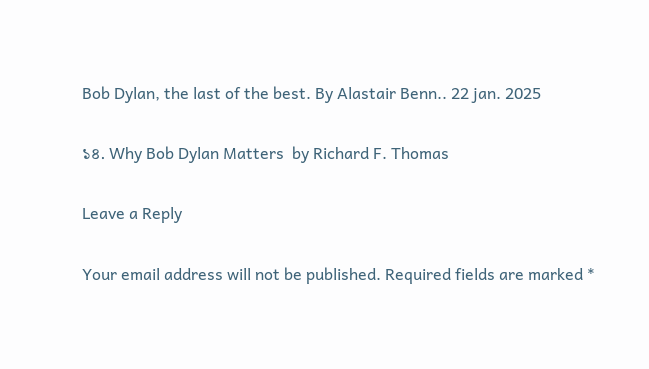Bob Dylan, the last of the best. By Alastair Benn.. 22 jan. 2025

১৪. Why Bob Dylan Matters  by Richard F. Thomas

Leave a Reply

Your email address will not be published. Required fields are marked *